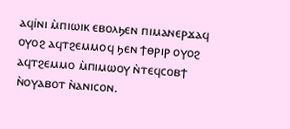ⲁϥⲓ̇ⲛⲓ ⲙ̀ⲡⲓⲱⲓⲕ ⲉⲃⲟⲗϧⲉⲛ ⲡⲓⲙⲁⲛⲉⲣϫⲁϥ ⲟⲩⲟϩ ⲁϥⲧϩⲉⲙⲙⲟϥ ϧⲉⲛ ϯⲑⲣⲓⲣ ⲟⲩⲟϩ ⲁϥⲧϩⲉⲙⲙⲟ ⲙ̀ⲡⲓⲙⲱⲟⲩ ⲛ̀ⲧⲉϥⲥⲟⲃϯ ⲛ̀ⲟⲩⲁⲃⲟⲧ ⲛ̀ⲁⲛⲓⲥⲟⲛ.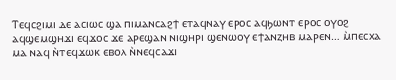Ⲧⲉϥⲥϩⲓⲙⲓ ⲇⲉ ⲁⲥⲓⲱⲥ ϣⲁ ⲡⲓⲙⲁⲛⲥⲁϩϯ ⲉⲧⲁϥⲛⲁⲩ ⲉⲣⲟⲥ ⲁϥϧⲱⲛⲧ ⲉⲣⲟⲥ ⲟⲩⲟϩ ⲁϥϣⲉⲙϣⲏϫⲓ ⲉϥϫⲟⲥ ϫⲉ ⲁⲣⲉϣⲁⲛ ⲛⲓϣⲏⲣⲓ ϣⲉⲛⲱⲟⲩ ⲉϯⲁⲛⲍⲏⲃ ⲙⲁⲣⲉⲛ… ⲙ̀ⲡⲉⲥⲭⲁ ⲙⲁ ⲛⲁϥ ⲛ̀ⲧⲉϥϫⲱⲕ ⲉⲃⲟⲗ ⲛ̀ⲛⲉϥⲥⲁϫⲓ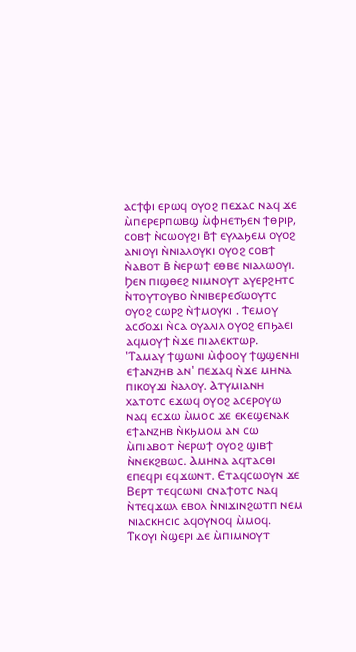ⲁⲥϯⲫⲓ ⲉⲣⲱϥ ⲟⲩⲟϩ ⲡⲉϫⲁⲥ ⲛⲁϥ ϫⲉ ⲙ̀ⲡⲉⲣⲉⲣⲡⲱⲃϣ ⲙ̀ⲫⲏⲉⲧϧⲉⲛ ϯⲑⲣⲓⲣ, ⲥⲟⲃϯ ⲛ̀ⲥⲱⲟⲩϩⲓ ⲃ̄ϯ ⲉⲩⲗⲁϧⲉⲙ ⲟⲩⲟϩ ⲁⲛⲓⲟⲩⲓ ⲛ̀ⲛⲓⲁⲗⲟⲩⲕⲓ ⲟⲩⲟϩ ⲥⲟⲃϯ ⲛ̀ⲁⲃⲟⲧ ⲃ̄ ⲛ̀ⲉⲣⲱϯ ⲉⲑⲃⲉ ⲛⲓⲁⲗⲱⲟⲩⲓ.
Ϧⲉⲛ ⲡⲓϣⲑⲉϩ ⲛⲓⲙⲛⲟⲩⲧ ⲁⲩⲉⲣϩⲏⲧⲥ ⲛ̀ⲧⲟⲩⲧⲟⲩⲃⲟ ⲛ̀ⲛⲓⲃⲉⲣⲉϭⲱⲟⲩⲧⲥ ⲟⲩⲟϩ ⲥⲱⲣϩ ⲛ̀ϯⲙⲟⲩⲕⲓ . Ϯⲉⲙⲟⲩ ⲁⲥϭⲟϫⲓ ⲛ̀ⲥⲁ ⲟⲩⲁⲗⲓⲗ ⲟⲩⲟϩ ⲉⲡϧⲁⲉⲓ ⲁϥⲙⲟⲩϯ ⲛ̀ϫⲉ ⲡⲓⲁⲗⲉⲕⲧⲱⲣ.
'Ⲧⲁⲙⲁⲩ ϯϣⲱⲛⲓ ⲙ̀ⲫⲟⲟⲩ ϯϣϣⲉⲛⲏⲓ ⲉϯⲁⲛⲍⲏⲃ ⲁⲛ' ⲡⲉϫⲁϥ ⲛ̀ϫⲉ ⲙⲏⲛⲁ ⲡⲓⲕⲟⲩϫⲓ ⲛ̀ⲁⲗⲟⲩ. Ⲁⲧⲩⲙⲓⲁⲛⲏ ⲭⲁⲧⲟⲧⲥ ⲉϫⲱϥ ⲟⲩⲟϩ ⲁⲥⲉⲣⲟⲩⲱ ⲛⲁϥ ⲉⲥϫⲱ ⲙ̀ⲙⲟⲥ ϫⲉ ⲉⲕⲉϣⲉⲛⲁⲕ ⲉϯⲁⲛⲍⲏⲃ ⲛ̀ⲕϧⲙⲟⲙ ⲁⲛ ⲥⲱ ⲙ̀ⲡⲓⲁⲃⲟⲧ ⲛ̀ⲉⲣⲱϯ ⲟⲩⲟϩ ϣⲓⲃϯ ⲛ̀ⲛⲉⲕϩⲃⲱⲥ. Ⲁⲙⲏⲛⲁ ⲁϥⲧⲁⲥⲑⲓ ⲉⲡⲉϥⲣⲓ ⲉϥϫⲱⲛⲧ. Ⲉⲧⲁϥⲥⲱⲟⲩⲛ ϫⲉ Ⲃⲉⲣⲧ ⲧⲉϥⲥⲱⲛⲓ ⲥⲛⲁϯⲟⲧⲥ ⲛⲁϥ ⲛ̀ⲧⲉϥϫⲱⲗ ⲉⲃⲟⲗ ⲛ̀ⲛⲓϫⲓⲛϩⲱⲧⲡ ⲛⲉⲙ ⲛⲓⲁⲥⲕⲏⲥⲓⲥ ⲁϥⲟⲩⲛⲟϥ ⲙ̀ⲙⲟϥ.
Ⲧⲕⲟⲩⲓ ⲛ̀ϣⲉⲣⲓ ⲇⲉ ⲙ̀ⲡⲓⲙⲛⲟⲩⲧ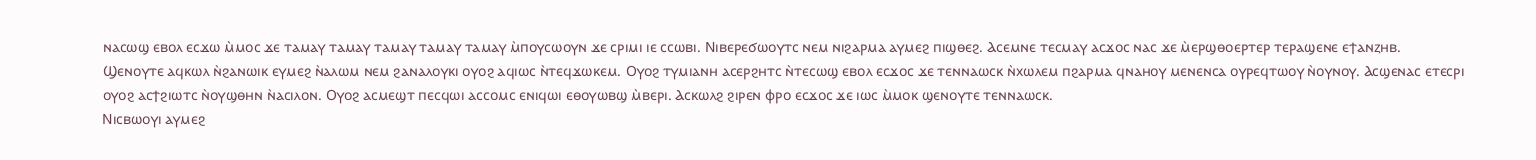ⲛⲁⲥⲱϣ ⲉⲃⲟⲗ ⲉⲥϫⲱ ⲙ̀ⲙⲟⲥ ϫⲉ ⲧⲁⲙⲁⲩ ⲧⲁⲙⲁⲩ ⲧⲁⲙⲁⲩ ⲧⲁⲙⲁⲩ ⲧⲁⲙⲁⲩ ⲙ̀ⲡⲟⲩⲥⲱⲟⲩⲛ ϫⲉ ⲥⲣⲓⲙⲓ ⲓⲉ ⲥⲥⲱⲃⲓ. Ⲛⲓⲃⲉⲣⲉϭⲱⲟⲩⲧⲥ ⲛⲉⲙ ⲛⲓϩⲁⲣⲙⲁ ⲁⲩⲙⲉϩ ⲡⲓϣⲑⲉϩ. Ⲁⲥⲉⲙⲛⲉ ⲧⲉⲥⲙⲁⲩ ⲁⲥϫⲟⲥ ⲛⲁⲥ ϫⲉ ⲙ̀ⲉⲣϣⲑⲟⲉⲣⲧⲉⲣ ⲧⲉⲣⲁϣⲉⲛⲉ ⲉϯⲁⲛⲍⲏⲃ.
Ϣⲉⲛⲟⲩⲧⲉ ⲁϥⲕⲱⲗ ⲛ̀ϩⲁⲛⲱⲓⲕ ⲉⲩⲙⲉϩ ⲛ̀ⲁⲗⲱⲙ ⲛⲉⲙ ϩⲁⲛⲁⲗⲟⲩⲕⲓ ⲟⲩⲟϩ ⲁϥⲓⲱⲥ ⲛ̀ⲧⲉϥϫⲱⲕⲉⲙ. Ⲟⲩⲟϩ ⲧⲩⲙⲓⲁⲛⲏ ⲁⲥⲉⲣϩⲏⲧⲥ ⲛ̀ⲧⲉⲥⲱϣ ⲉⲃⲟⲗ ⲉⲥϫⲟⲥ ϫⲉ ⲧⲉⲛⲛⲁⲱⲥⲕ ⲛ̀ⲭⲱⲗⲉⲙ ⲡϩⲁⲣⲙⲁ ϥⲛⲁⲏⲟⲩ ⲙⲉⲛⲉⲛⲥⲁ ⲟⲩⲣⲉϥⲧⲱⲟⲩ ⲛ̀ⲟⲩⲛⲟⲩ. Ⲁⲥϣⲉⲛⲁⲥ ⲉⲧⲉⲥⲣⲓ ⲟⲩⲟϩ ⲁⲥϯϩⲓⲱⲧⲥ ⲛ̀ⲟⲩϣⲑⲏⲛ ⲛ̀ⲁⲥⲓⲗⲟⲛ. Ⲟⲩⲟϩ ⲁⲥⲙⲉϣⲧ ⲡⲉⲥϥⲱⲓ ⲁⲥⲥⲟⲙⲥ ⲉⲛⲓϥⲱⲓ ⲉⲑⲟⲩⲱⲃϣ ⲙ̀ⲃⲉⲣⲓ. Ⲁⲥⲕⲱⲗϩ ϩⲓⲣⲉⲛ ⲫⲣⲟ ⲉⲥϫⲟⲥ ϫⲉ ⲓⲱⲥ ⲙ̀ⲙⲟⲕ ϣⲉⲛⲟⲩⲧⲉ ⲧⲉⲛⲛⲁⲱⲥⲕ.
Ⲛⲓⲥⲃⲱⲟⲩⲓ ⲁⲩⲙⲉϩ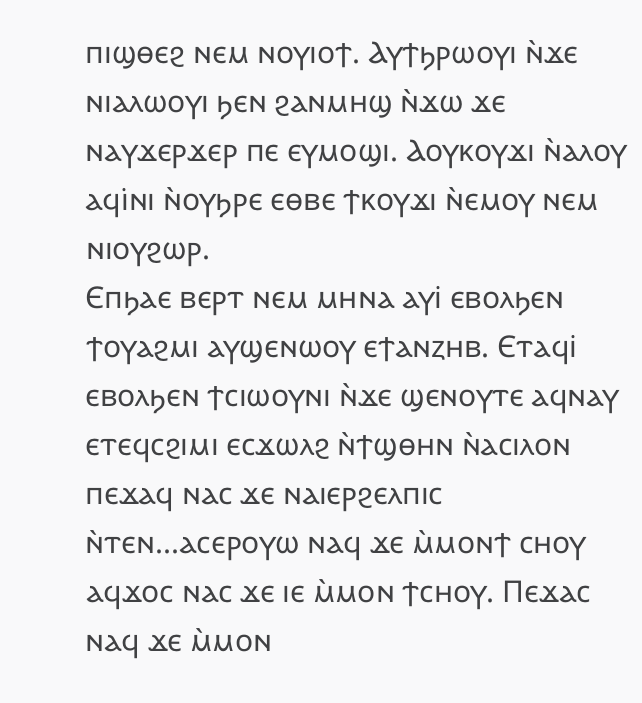ⲡⲓϣⲑⲉϩ ⲛⲉⲙ ⲛⲟⲩⲓⲟϯ. Ⲁⲩϯϧⲣⲱⲟⲩⲓ ⲛ̀ϫⲉ ⲛⲓⲁⲗⲱⲟⲩⲓ ϧⲉⲛ ϩⲁⲛⲙⲏϣ ⲛ̀ϫⲱ ϫⲉ ⲛⲁⲩϫⲉⲣϫⲉⲣ ⲡⲉ ⲉⲩⲙⲟϣⲓ. Ⲁⲟⲩⲕⲟⲩϫⲓ ⲛ̀ⲁⲗⲟⲩ ⲁϥⲓ̇ⲛⲓ ⲛ̀ⲟⲩϧⲣⲉ ⲉⲑⲃⲉ ϯⲕⲟⲩϫⲓ ⲛ̀ⲉⲙⲟⲩ ⲛⲉⲙ ⲛⲓⲟⲩϩⲱⲣ.
Ⲉⲡϧⲁⲉ ⲃⲉⲣⲧ ⲛⲉⲙ ⲙⲏⲛⲁ ⲁⲩⲓ̇ ⲉⲃⲟⲗϧⲉⲛ ϯⲟⲩⲁϩⲙⲓ ⲁⲩϣⲉⲛⲱⲟⲩ ⲉϯⲁⲛⲍⲏⲃ. Ⲉⲧⲁϥⲓ̇ ⲉⲃⲟⲗϧⲉⲛ ϯⲥⲓⲱⲟⲩⲛⲓ ⲛ̀ϫⲉ ϣⲉⲛⲟⲩⲧⲉ ⲁϥⲛⲁⲩ ⲉⲧⲉϥⲥϩⲓⲙⲓ ⲉⲥϫⲱⲗϩ ⲛ̀ϯϣⲑⲏⲛ ⲛ̀ⲁⲥⲓⲗⲟⲛ ⲡⲉϫⲁϥ ⲛⲁⲥ ϫⲉ ⲛⲁⲓⲉⲣϩⲉⲗⲡⲓⲥ ⲛ̀ⲧⲉⲛ...ⲁⲥⲉⲣⲟⲩⲱ ⲛⲁϥ ϫⲉ ⲙ̀ⲙⲟⲛϯ ⲥⲏⲟⲩ ⲁϥϫⲟⲥ ⲛⲁⲥ ϫⲉ ⲓⲉ ⲙ̀ⲙⲟⲛ ϯⲥⲏⲟⲩ. Ⲡⲉϫⲁⲥ ⲛⲁϥ ϫⲉ ⲙ̀ⲙⲟⲛ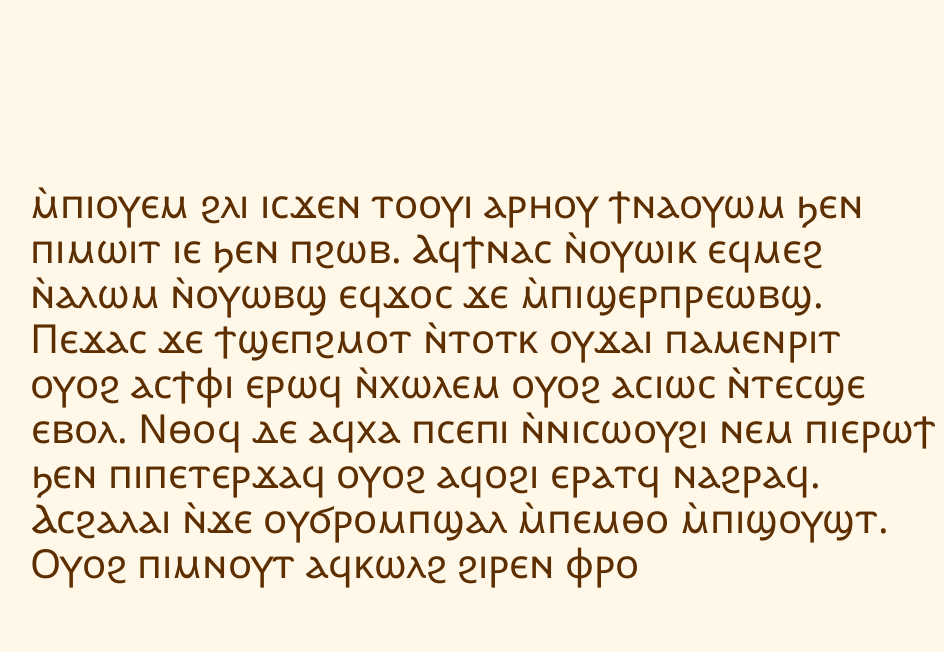ⲙ̀ⲡⲓⲟⲩⲉⲙ ϩⲗⲓ ⲓⲥϫⲉⲛ ⲧⲟⲟⲩⲓ ⲁⲣⲏⲟⲩ ϯⲛⲁⲟⲩⲱⲙ ϧⲉⲛ ⲡⲓⲙⲱⲓⲧ ⲓⲉ ϧⲉⲛ ⲡϩⲱⲃ. Ⲁϥϯⲛⲁⲥ ⲛ̀ⲟⲩⲱⲓⲕ ⲉϥⲙⲉϩ ⲛ̀ⲁⲗⲱⲙ ⲛ̀ⲟⲩⲱⲃϣ ⲉϥϫⲟⲥ ϫⲉ ⲙ̀ⲡⲓϣⲉⲣⲡⲣⲉⲱⲃϣ. Ⲡⲉϫⲁⲥ ϫⲉ ϯϣⲉⲡϩⲙⲟⲧ ⲛ̀ⲧⲟⲧⲕ ⲟⲩϫⲁⲓ ⲡⲁⲙⲉⲛⲣⲓⲧ ⲟⲩⲟϩ ⲁⲥϯⲫⲓ ⲉⲣⲱϥ ⲛ̀ⲭⲱⲗⲉⲙ ⲟⲩⲟϩ ⲁⲥⲓⲱⲥ ⲛ̀ⲧⲉⲥϣⲉ ⲉⲃⲟⲗ. Ⲛⲑⲟϥ ⲇⲉ ⲁϥⲭⲁ ⲡⲥⲉⲡⲓ ⲛ̀ⲛⲓⲥⲱⲟⲩϩⲓ ⲛⲉⲙ ⲡⲓⲉⲣⲱϯ ϧⲉⲛ ⲡⲓⲡⲉⲧⲉⲣϫⲁϥ ⲟⲩⲟϩ ⲁϥⲟϩⲓ ⲉⲣⲁⲧϥ ⲛⲁϩⲣⲁϥ.
Ⲁⲥϩⲁⲗⲁⲓ ⲛ̀ϫⲉ ⲟⲩϭⲣⲟⲙⲡϣⲁⲗ ⲙ̀ⲡⲉⲙⲑⲟ ⲙ̀ⲡⲓϣⲟⲩϣⲧ. Ⲟⲩⲟϩ ⲡⲓⲙⲛⲟⲩⲧ ⲁϥⲕⲱⲗϩ ϩⲓⲣⲉⲛ ⲫⲣⲟ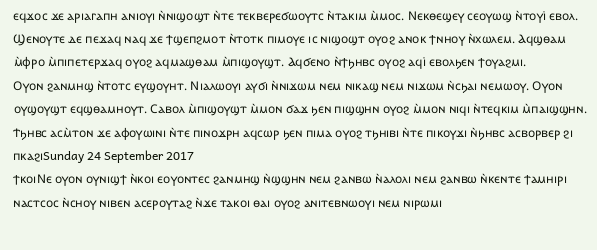ⲉϥϫⲟⲥ ϫⲉ ⲁⲣⲓⲁⲅⲁⲡⲏ ⲁⲛⲓⲟⲩⲓ ⲛ̀ⲛⲓϣⲟϣⲧ ⲛ̀ⲧⲉ ⲧⲉⲕⲃⲉⲣⲉϭⲱⲟⲩⲧⲥ ⲛ̀ⲧⲁⲕⲓⲙ ⲙ̀ⲙⲟⲥ. Ⲛⲉⲕⲑⲉϣⲉⲩ ⲥⲉⲟⲩⲱϣ ⲛ̀ⲧⲟⲩⲓ̇ ⲉⲃⲟⲗ.
Ϣⲉⲛⲟⲩⲧⲉ ⲇⲉ ⲡⲉϫⲁϥ ⲛⲁϥ ϫⲉ ϯϣⲉⲡϩⲙⲟⲧ ⲛ̀ⲧⲟⲧⲕ ⲡⲓⲙⲟⲩⲉ ⲓⲥ ⲛⲓϣⲟϣⲧ ⲟⲩⲟϩ ⲁⲛⲟⲕ ϯⲛⲏⲟⲩ ⲛ̀ⲭⲱⲗⲉⲙ. Ⲁϥϣⲑⲁⲙ ⲙ̀ⲫⲣⲟ ⲙ̀ⲡⲓⲡⲉⲧⲉⲣϫⲁϥ ⲟⲩⲟϩ ⲁϥⲙⲁϣⲑⲁⲙ ⲙ̀ⲡⲓϣⲟⲩϣⲧ. Ⲁϥϭⲉⲛⲟ ⲛ̀ϯϧⲏⲃⲥ ⲟⲩⲟϩ ⲁϥⲓ̇ ⲉⲃⲟⲗϧⲉⲛ ϯⲟⲩⲁϩⲙⲓ.
Ⲟⲩⲟⲛ ϩⲁⲛⲙⲏϣ ⲛ̀ⲧⲟⲧⲥ ⲉⲩϣⲟⲩⲏⲧ. Ⲛⲓⲁⲗⲱⲟⲩⲓ ⲁⲩϭⲓ ⲛ̀ⲛⲓϫⲱⲙ ⲛⲉⲙ ⲛⲓⲕⲁϣ ⲛⲉⲙ ⲛⲓϫⲱⲙ ⲛ̀ⲥϧⲁⲓ ⲛⲉⲙⲱⲟⲩ. Ⲟⲩⲟⲛ ⲟⲩϣⲟⲩϣⲧ ⲉϥϣⲑⲁⲙⲏⲟⲩⲧ. Ⲥⲁⲃⲟⲗ ⲙ̀ⲡⲓϣⲟⲩϣⲧ ⲙ̀ⲙⲟⲛ ϭⲁϫ ϧⲉⲛ ⲡⲓϣϣⲏⲛ ⲟⲩⲟϩ ⲙ̀ⲙⲟⲛ ⲛⲓϥⲓ ⲛ̀ⲧⲉϥⲕⲓⲙ ⲙ̀ⲡⲁⲓϣϣⲏⲛ. Ϯϧⲏⲃⲥ ⲁⲥⲙ̀ⲧⲟⲛ ϫⲉ ⲁⲫⲟⲩⲱⲓⲛⲓ ⲛ̀ⲧⲉ ⲡⲓⲛⲟϫⲣⲏ ⲁϥⲥⲱⲣ ϧⲉⲛ ⲡⲓⲙⲁ ⲟⲩⲟϩ ⲧϧⲏⲓⲃⲓ ⲛ̀ⲧⲉ ⲡⲓⲕⲟⲩϫⲓ ⲛ̀ϧⲏⲃⲥ ⲁⲥⲃⲟⲣⲃⲉⲣ ϩⲓ ⲡⲕⲁϩⲓSunday 24 September 2017
ϯⲕⲟⲓⲚⲉ ⲟⲩⲟⲛ ⲟⲩⲛⲓϣϯ ⲛ̀ⲕⲟⲓ ⲉⲟⲩⲟⲛⲧⲉⲥ ϩⲁⲛⲙⲏϣ ⲛ̀ϣϣⲏⲛ ⲛⲉⲙ ϩⲁⲛⲃⲱ ⲛ̀ⲁⲗⲟⲗⲓ ⲛⲉⲙ ϩⲁⲛⲃⲱ ⲛ̀ⲕⲉⲛⲧⲉ ϯⲁⲙⲏⲓⲣⲓ ⲛⲁⲥⲧⲥⲟⲥ ⲛ̀ⲥⲏⲟⲩ ⲛⲓⲃⲉⲛ ⲁⲥⲉⲣⲟⲩⲧⲁϩ ⲛ̀ϫⲉ ⲧⲁⲕⲟⲓ ⲑⲁⲓ ⲟⲩⲟϩ ⲁⲛⲓⲧⲉⲃⲛⲱⲟⲩⲓ ⲛⲉⲙ ⲛⲓⲣⲱⲙⲓ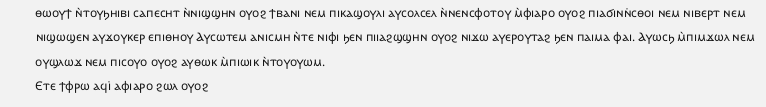ⲑⲱⲟⲩϯ ⲛ̀ⲧⲟⲩϧⲏⲓⲃⲓ ⲥⲁⲡⲉⲥⲏⲧ ⲛ̀ⲛⲓϣϣⲏⲛ ⲟⲩⲟϩ ϯⲃⲁⲛⲓ ⲛⲉⲙ ⲡⲓⲕⲁϣⲟⲩⲗⲓ ⲁⲩⲥⲟⲗⲥⲉⲗ ⲛ̀ⲛⲉⲛⲥⲫⲟⲧⲟⲩ ⲙ̀ⲫⲓⲁⲣⲟ ⲟⲩⲟϩ ⲡⲓⲁϭⲓⲛⲛ̇ⲥⲑⲟⲓ ⲛⲉⲙ ⲛⲓⲃⲉⲣⲧ ⲛⲉⲙ ⲛⲓϣⲱϣⲉⲛ ⲁⲩϫⲟⲩⲕⲉⲣ ⲉⲡⲓⲑⲏⲟⲩ Ⲁⲩⲥⲱⲧⲉⲙ ⲁⲛⲓⲥⲙⲏ ⲛ̀ⲧⲉ ⲛⲓⲫⲓ ϧⲉⲛ ⲡⲓⲓⲁϩϣϣⲏⲛ ⲟⲩⲟϩ ⲛⲓϫⲱ ⲁⲩⲉⲣⲟⲩⲧⲁϩ ϧⲉⲛ ⲡⲁⲓⲙⲁ ⲫⲁⲓ. Ⲁⲩⲱⲥϧ ⲙ̀ⲡⲓⲙϫⲱⲗ ⲛⲉⲙ ⲟⲩϣⲗⲱϫ ⲛⲉⲙ ⲡⲓⲥⲟⲩⲟ ⲟⲩⲟϩ ⲁⲩⲑⲱⲕ ⲙ̀ⲡⲓⲱⲓⲕ ⲛ̀ⲧⲟⲩⲟⲩⲱⲙ.
Ⲉⲧⲉ ϯⲫⲣⲱ ⲁϥⲓ̇ ⲁⲫⲓⲁⲣⲟ ϩⲱⲗ ⲟⲩⲟϩ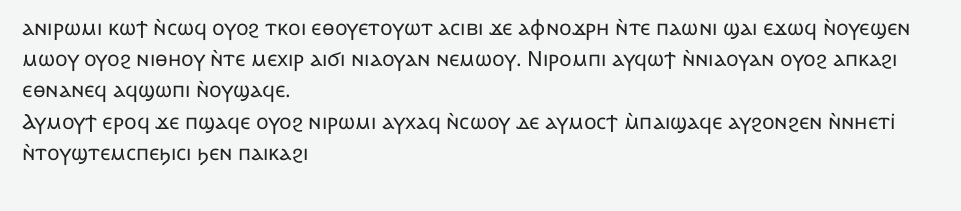ⲁⲛⲓⲣⲱⲙⲓ ⲕⲱϯ ⲛ̀ⲥⲱϥ ⲟⲩⲟϩ ⲧⲕⲟⲓ ⲉⲑⲟⲩⲉⲧⲟⲩⲱⲧ ⲁⲥⲓⲃⲓ ϫⲉ ⲁⲫⲛⲟϫⲣⲏ ⲛ̀ⲧⲉ ⲡⲁⲱⲛⲓ ϣⲁⲓ ⲉϫⲱϥ ⲛ̀ⲟⲩⲉϣⲉⲛ ⲙⲱⲟⲩ ⲟⲩⲟϩ ⲛⲓⲑⲏⲟⲩ ⲛ̀ⲧⲉ ⲙⲉⲭⲓⲣ ⲁⲓϭⲓ ⲛⲓⲁⲟⲩⲁⲛ ⲛⲉⲙⲱⲟⲩ. Ⲛⲓⲣⲟⲙⲡⲓ ⲁⲩϥⲱϯ ⲛ̀ⲛⲓⲁⲟⲩⲁⲛ ⲟⲩⲟϩ ⲁⲡⲕⲁϩⲓ ⲉⲑⲛⲁⲛⲉϥ ⲁϥϣⲱⲡⲓ ⲛ̀ⲟⲩϣⲁϥⲉ.
Ⲁⲩⲙⲟⲩϯ ⲉⲣⲟϥ ϫⲉ ⲡϣⲁϥⲉ ⲟⲩⲟϩ ⲛⲓⲣⲱⲙⲓ ⲁⲩⲭⲁϥ ⲛ̀ⲥⲱⲟⲩ ⲇⲉ ⲁⲩⲙⲟⲥϯ ⲙ̀ⲡⲁⲓϣⲁϥⲉ ⲁⲩϩⲟⲛϩⲉⲛ ⲛ̀ⲛⲏⲉⲧⲓ̇ ⲛ̀ⲧⲟⲩϣⲧⲉⲙⲥⲡⲉϧⲓⲥⲓ ϧⲉⲛ ⲡⲁⲓⲕⲁϩⲓ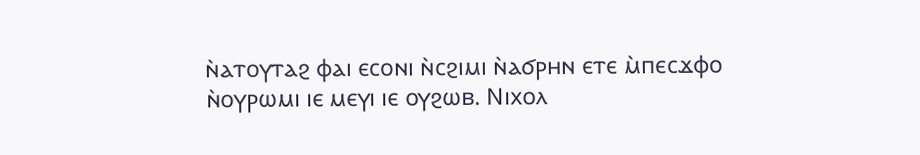ⲛ̀ⲁⲧⲟⲩⲧⲁϩ ⲫⲁⲓ ⲉⲥⲟⲛⲓ ⲛ̀ⲥϩⲓⲙⲓ ⲛ̀ⲁϭⲣⲏⲛ ⲉⲧⲉ ⲙ̀ⲡⲉⲥϫⲫⲟ ⲛ̀ⲟⲩⲣⲱⲙⲓ ⲓⲉ ⲙⲉⲩⲓ ⲓⲉ ⲟⲩϩⲱⲃ. Ⲛⲓⲭⲟⲗ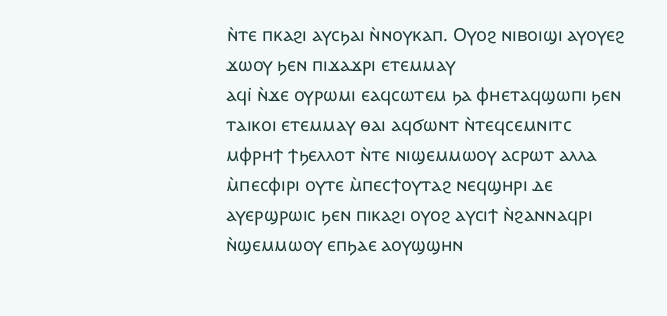ⲛ̀ⲧⲉ ⲡⲕⲁϩⲓ ⲁⲩⲥϧⲁⲓ ⲛ̀ⲛⲟⲩⲕⲁⲡ. Ⲟⲩⲟϩ ⲛⲓⲃⲟⲓϣⲓ ⲁⲩⲟⲩⲉϩ ϫⲱⲟⲩ ϧⲉⲛ ⲡⲓϫⲁϫⲣⲓ ⲉⲧⲉⲙⲙⲁⲩ
ⲁϥⲓ̇ ⲛ̀ϫⲉ ⲟⲩⲣⲱⲙⲓ ⲉⲁϥⲥⲱⲧⲉⲙ ϧⲁ ⲫⲏⲉⲧⲁϥϣⲱⲡⲓ ϧⲉⲛ ⲧⲁⲓⲕⲟⲓ ⲉⲧⲉⲙⲙⲁⲩ ⲑⲁⲓ ⲁϥϭⲱⲛⲧ ⲛ̀ⲧⲉϥⲥⲉⲙⲛⲓⲧⲥ ⲙⲫⲣⲏϯ ϯϧⲉⲗⲗⲟⲧ ⲛ̀ⲧⲉ ⲛⲓϣⲉⲙⲙⲱⲟⲩ ⲁⲥⲣⲱⲧ ⲁⲗⲗⲁ ⲙ̀ⲡⲉⲥⲫⲓⲣⲓ ⲟⲩⲧⲉ ⲙ̀ⲡⲉⲥϯⲟⲩⲧⲁϩ ⲛⲉϥϣⲏⲣⲓ ⲇⲉ ⲁⲩⲉⲣϣⲣⲱⲓⲥ ϧⲉⲛ ⲡⲓⲕⲁϩⲓ ⲟⲩⲟϩ ⲁⲩⲥⲓϯ ⲛ̀ϩⲁⲛⲛⲁϥⲣⲓ ⲛ̀ϣⲉⲙⲙⲱⲟⲩ ⲉⲡϧⲁⲉ ⲁⲟⲩϣϣⲏⲛ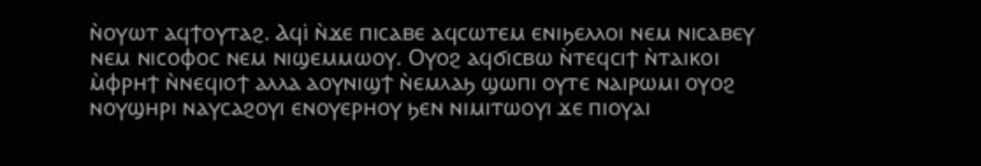ⲛ̀ⲟⲩⲱⲧ ⲁϥϯⲟⲩⲧⲁϩ. Ⲁϥⲓ̇ ⲛ̀ϫⲉ ⲡⲓⲥⲁⲃⲉ ⲁϥⲥⲱⲧⲉⲙ ⲉⲛⲓϧⲉⲗⲗⲟⲓ ⲛⲉⲙ ⲛⲓⲥⲁⲃⲉⲩ ⲛⲉⲙ ⲛⲓⲥⲟⲫⲟⲥ ⲛⲉⲙ ⲛⲓϣⲉⲙⲙⲱⲟⲩ. Ⲟⲩⲟϩ ⲁϥϭⲓⲥⲃⲱ ⲛ̀ⲧⲉϥⲥⲓϯ ⲛ̀ⲧⲁⲓⲕⲟⲓ ⲙ̀ⲫⲣⲏϯ ⲛ̀ⲛⲉϥⲓⲟϯ ⲁⲗⲗⲁ ⲁⲟⲩⲛⲓϣϯ ⲛ̀ⲉⲙⲗⲁϧ ϣⲱⲡⲓ ⲟⲩⲧⲉ ⲛⲁⲓⲣⲱⲙⲓ ⲟⲩⲟϩ ⲛⲟⲩϣⲏⲣⲓ ⲛⲁⲩⲥⲁϩⲟⲩⲓ ⲉⲛⲟⲩⲉⲣⲏⲟⲩ ϧⲉⲛ ⲛⲓⲙⲓⲧⲱⲟⲩⲓ ϫⲉ ⲡⲓⲟⲩⲁⲓ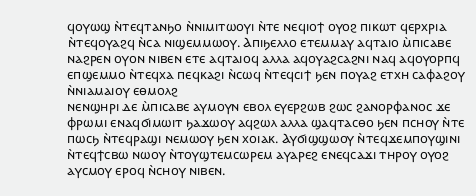ϥⲟⲩⲱϣ ⲛ̀ⲧⲉϥⲧⲁⲛϧⲟ ⲛ̀ⲛⲓⲙⲓⲧⲱⲟⲩⲓ ⲛ̀ⲧⲉ ⲛⲉϥⲓⲟϯ ⲟⲩⲟϩ ⲡⲓⲕⲱⲧ ϥⲉⲣⲭⲣⲓⲁ ⲛ̀ⲧⲉϥⲟⲩⲁϩϥ ⲛ̀ⲥⲁ ⲛⲓϣⲉⲙⲙⲱⲟⲩ. Ⲁⲡⲓϧⲉⲗⲗⲟ ⲉⲧⲉⲙⲙⲁⲩ ⲁϥⲧⲁⲓⲟ ⲙ̀ⲡⲓⲥⲁⲃⲉ ⲛⲁϩⲣⲉⲛ ⲟⲩⲟⲛ ⲛⲓⲃⲉⲛ ⲉⲧⲉ ⲁϥⲧⲁⲓⲟϥ ⲁⲗⲗⲁ ⲁϥⲟⲩⲁϩⲥⲁϩⲛⲓ ⲛⲁϥ ⲁϥⲟⲩⲟⲣⲡϥ ⲉⲡϣⲉⲙⲙⲟ ⲛ̀ⲧⲉϥⲭⲁ ⲡⲉϥⲕⲁϩⲓ ⲛ̀ⲥⲱϥ ⲛ̀ⲧⲉϥⲥⲓϯ ϧⲉⲛ ⲡⲟⲩⲁϩ ⲉⲧⲭⲏ ⲥⲁⲫⲁϩⲟⲩ ⲛ̀ⲛⲓⲁⲙⲁⲓⲟⲩ ⲉⲑⲙⲟⲗϩ
ⲛⲉⲛϣⲏⲣⲓ ⲇⲉ ⲙ̀ⲡⲓⲥⲁⲃⲉ ⲁⲩⲙⲟⲩⲛ ⲉⲃⲟⲗ ⲉⲩⲉⲣϩⲱⲃ ϩⲱⲥ ϩⲁⲛⲟⲣⲫⲁⲛⲟⲥ ϫⲉ ⲫⲣⲱⲙⲓ ⲉⲛⲁϥϭⲓⲙⲱⲓⲧ ϧⲁϫⲱⲟⲩ ⲁϥϩⲱⲗ ⲁⲗⲗⲁ ϣⲁϥⲧⲁⲥⲑⲟ ϧⲉⲛ ⲡⲥⲏⲟⲩ ⲛ̀ⲧⲉ ⲡⲱⲥϧ ⲛ̀ⲧⲉϥⲣⲁϣⲓ ⲛⲉⲙⲱⲟⲩ ϧⲉⲛ ⲭⲟⲓⲁⲕ. Ⲁⲩϭⲓϣϣⲱⲟⲩ ⲛ̀ⲧⲉϥϫⲉⲙⲡⲟⲩϣⲓⲛⲓ ⲛ̀ⲧⲉϥϯⲥⲃⲱ ⲛⲱⲟⲩ ⲛ̀ⲧⲟⲩϣⲧⲉⲙⲥⲱⲣⲉⲙ ⲁⲩⲁⲣⲉϩ ⲉⲛⲉϥⲥⲁϫⲓ ⲧⲏⲣⲟⲩ ⲟⲩⲟϩ ⲁⲩⲥⲙⲟⲩ ⲉⲣⲟϥ ⲛ̀ⲥⲏⲟⲩ ⲛⲓⲃⲉⲛ.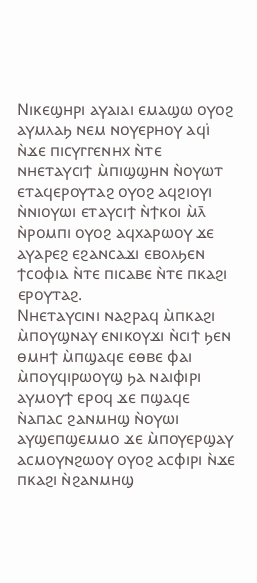Ⲛⲓⲕⲉϣⲏⲣⲓ ⲁⲩⲁⲓⲁⲓ ⲉⲙⲁϣⲱ ⲟⲩⲟϩ ⲁⲩⲙⲗⲁϧ ⲛⲉⲙ ⲛⲟⲩⲉⲣⲏⲟⲩ ⲁϥⲓ̇ ⲛ̀ϫⲉ ⲡⲓⲥⲩⲅⲅⲉⲛⲏⲭ ⲛ̀ⲧⲉ ⲛⲏⲉⲧⲁⲩⲥⲓϯ ⲙ̀ⲡⲓϣϣⲏⲛ ⲛ̀ⲟⲩⲱⲧ ⲉⲧⲁϥⲉⲣⲟⲩⲧⲁϩ ⲟⲩⲟϩ ⲁϥϩⲓⲟⲩⲓ ⲛ̀ⲛⲓⲟⲩⲱⲓ ⲉⲧⲁⲩⲥⲓϯ ⲛ̀ϯⲕⲟⲓ ⲙ̀ⲗ̄ ⲛ̀ⲣⲟⲙⲡⲓ ⲟⲩⲟϩ ⲁϥⲭⲁⲣⲱⲟⲩ ϫⲉ ⲁⲩⲁⲣⲉϩ ⲉϩⲁⲛⲥⲁϫⲓ ⲉⲃⲟⲗϧⲉⲛ ϯⲥⲟⲫⲓⲁ ⲛ̀ⲧⲉ ⲡⲓⲥⲁⲃⲉ ⲛ̀ⲧⲉ ⲡⲕⲁϩⲓ ⲉⲣⲟⲩⲧⲁϩ.
Ⲛⲏⲉⲧⲁⲩⲥⲓⲛⲓ ⲛⲁϩⲣⲁϥ ⲙ̀ⲡⲕⲁϩⲓ ⲙ̀ⲡⲟⲩϣⲛⲁⲩ ⲉⲛⲓⲕⲟⲩϫⲓ ⲛ̀ⲥⲓϯ ϧⲉⲛ ⲑⲙⲏϯ ⲙ̀ⲡϣⲁϥⲉ ⲉⲑⲃⲉ ⲫⲁⲓ ⲙ̀ⲡⲟⲩϥⲓⲣⲱⲟⲩϣ ϧⲁ ⲛⲁⲓⲫⲓⲣⲓ ⲁⲩⲙⲟⲩϯ ⲉⲣⲟϥ ϫⲉ ⲡϣⲁϥⲉ ⲛ̀ⲁⲡⲁⲥ ϩⲁⲛⲙⲏϣ ⲛ̀ⲟⲩⲱⲓ ⲁⲩϣⲉⲡϣⲉⲙⲙⲟ ϫⲉ ⲙ̀ⲡⲟⲩⲉⲣϣⲁⲩ ⲁⲥⲙⲟⲩⲛϩⲱⲟⲩ ⲟⲩⲟϩ ⲁⲥⲫⲓⲣⲓ ⲛ̀ϫⲉ ⲡⲕⲁϩⲓ ⲛ̀ϩⲁⲛⲙⲏϣ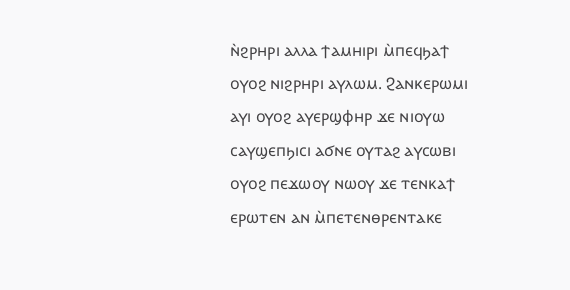ⲛ̀ϩⲣⲏⲣⲓ ⲁⲗⲗⲁ ϯⲁⲙⲏⲓⲣⲓ ⲙ̀ⲡⲉϥϧⲁϯ ⲟⲩⲟϩ ⲛⲓϩⲣⲏⲣⲓ ⲁⲩⲗⲱⲙ. Ϩⲁⲛⲕⲉⲣⲱⲙⲓ ⲁⲩⲓ ⲟⲩⲟϩ ⲁⲩⲉⲣϣⲫⲏⲣ ϫⲉ ⲛⲓⲟⲩⲱ ⲥⲁⲩϣⲉⲡϧⲓⲥⲓ ⲁϭⲛⲉ ⲟⲩⲧⲁϩ ⲁⲩⲥⲱⲃⲓ ⲟⲩⲟϩ ⲡⲉϫⲱⲟⲩ ⲛⲱⲟⲩ ϫⲉ ⲧⲉⲛⲕⲁϯ ⲉⲣⲱⲧⲉⲛ ⲁⲛ ⲙ̀ⲡⲉⲧⲉⲛⲑⲣⲉⲛⲧⲁⲕⲉ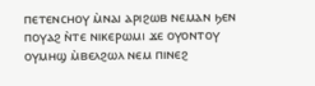ⲡⲉⲧⲉⲛⲥⲏⲟⲩ ⲙ̀ⲛⲁⲓ ⲁⲣⲓϩⲱⲃ ⲛⲉⲙⲁⲛ ϧⲉⲛ ⲡⲟⲩⲁϩ ⲛ̀ⲧⲉ ⲛⲓⲕⲉⲣⲱⲙⲓ ϫⲉ ⲟⲩⲟⲛⲧⲟⲩ ⲟⲩⲙⲏϣ ⲙ̀ⲃⲉⲗϩⲱⲗ ⲛⲉⲙ ⲡⲓⲛⲉϩ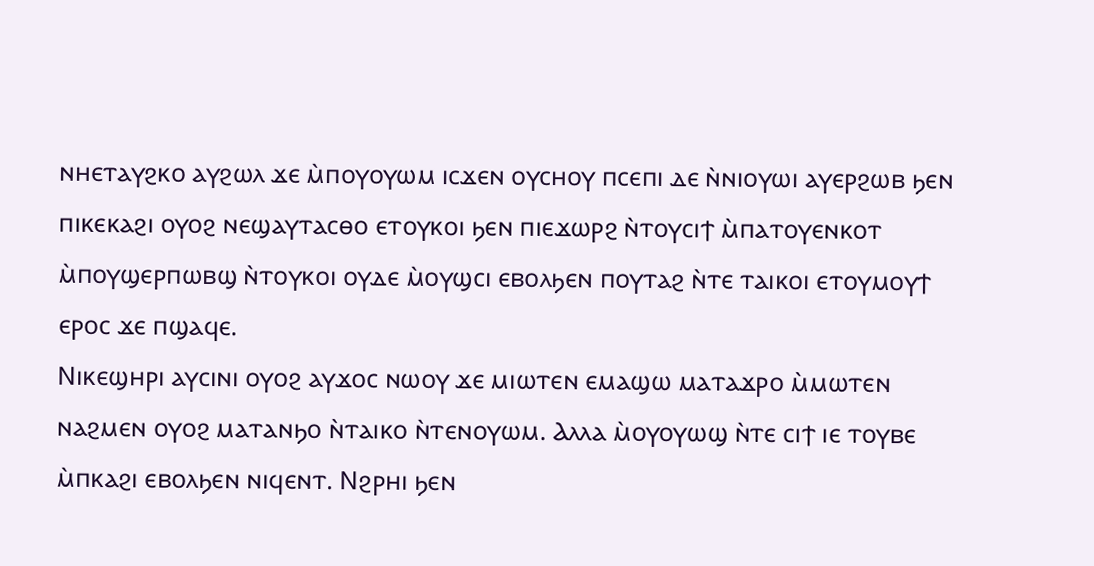ⲛⲏⲉⲧⲁⲩϩⲕⲟ ⲁⲩϩⲱⲗ ϫⲉ ⲙ̀ⲡⲟⲩⲟⲩⲱⲙ ⲓⲥϫⲉⲛ ⲟⲩⲥⲏⲟⲩ ⲡⲥⲉⲡⲓ ⲇⲉ ⲛ̀ⲛⲓⲟⲩⲱⲓ ⲁⲩⲉⲣϩⲱⲃ ϧⲉⲛ ⲡⲓⲕⲉⲕⲁϩⲓ ⲟⲩⲟϩ ⲛⲉϣⲁⲩⲧⲁⲥⲑⲟ ⲉⲧⲟⲩⲕⲟⲓ ϧⲉⲛ ⲡⲓⲉϫⲱⲣϩ ⲛ̀ⲧⲟⲩⲥⲓϯ ⲙ̀ⲡⲁⲧⲟⲩⲉⲛⲕⲟⲧ ⲙ̀ⲡⲟⲩϣⲉⲣⲡⲱⲃϣ ⲛ̀ⲧⲟⲩⲕⲟⲓ ⲟⲩⲇⲉ ⲙ̀ⲟⲩϣⲥⲓ ⲉⲃⲟⲗϧⲉⲛ ⲡⲟⲩⲧⲁϩ ⲛ̀ⲧⲉ ⲧⲁⲓⲕⲟⲓ ⲉⲧⲟⲩⲙⲟⲩϯ ⲉⲣⲟⲥ ϫⲉ ⲡϣⲁϥⲉ.
Ⲛⲓⲕⲉϣⲏⲣⲓ ⲁⲩⲥⲓⲛⲓ ⲟⲩⲟϩ ⲁⲩϫⲟⲥ ⲛⲱⲟⲩ ϫⲉ ⲙⲓⲱⲧⲉⲛ ⲉⲙⲁϣⲱ ⲙⲁⲧⲁϫⲣⲟ ⲙ̀ⲙⲱⲧⲉⲛ ⲛⲁϩⲙⲉⲛ ⲟⲩⲟϩ ⲙⲁⲧⲁⲛϧⲟ ⲛ̀ⲧⲁⲓⲕⲟ ⲛ̀ⲧⲉⲛⲟⲩⲱⲙ. Ⲁⲗⲗⲁ ⲙ̀ⲟⲩⲟⲩⲱϣ ⲛ̀ⲧⲉ ⲥⲓϯ ⲓⲉ ⲧⲟⲩⲃⲉ ⲙ̀ⲡⲕⲁϩⲓ ⲉⲃⲟⲗϧⲉⲛ ⲛⲓϥⲉⲛⲧ. Ⲛϩⲣⲏⲓ ϧⲉⲛ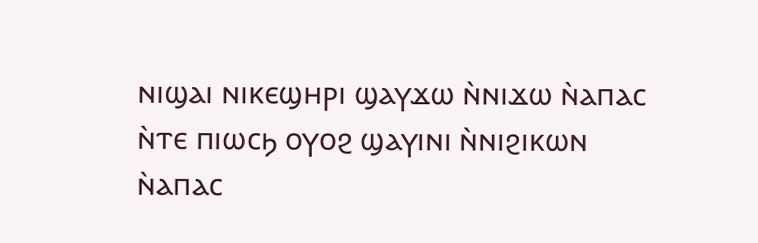ⲛⲓϣⲁⲓ ⲛⲓⲕⲉϣⲏⲣⲓ ϣⲁⲩϫⲱ ⲛ̀ⲛⲓϫⲱ ⲛ̀ⲁⲡⲁⲥ ⲛ̀ⲧⲉ ⲡⲓⲱⲥϧ ⲟⲩⲟϩ ϣⲁⲩⲓⲛⲓ ⲛ̀ⲛⲓϩⲓⲕⲱⲛ ⲛ̀ⲁⲡⲁⲥ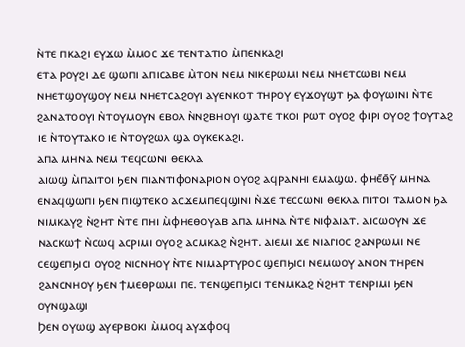ⲛ̀ⲧⲉ ⲡⲕⲁϩⲓ ⲉⲩϫⲱ ⲙ̀ⲙⲟⲥ ϫⲉ ⲧⲉⲛⲧⲁⲧⲓⲟ ⲙ̀ⲡⲉⲛⲕⲁϩⲓ
ⲉⲧⲁ ⲣⲟⲩϩⲓ ⲇⲉ ϣⲱⲡⲓ ⲁⲡⲓⲥⲁⲃⲉ ⲙ̀ⲧⲟⲛ ⲛⲉⲙ ⲛⲓⲕⲉⲣⲱⲙⲓ ⲛⲉⲙ ⲛⲏⲉⲧⲥⲱⲃⲓ ⲛⲉⲙ ⲛⲏⲉⲧϣⲟⲩϣⲟⲩ ⲛⲉⲙ ⲛⲏⲉⲧⲥⲁϩⲟⲩⲓ ⲁⲩⲉⲛⲕⲟⲧ ⲧⲏⲣⲟⲩ ⲉⲩϫⲟⲩϣⲧ ϧⲁ ⲫⲟⲩⲱⲓⲛⲓ ⲛ̀ⲧⲉ ϩⲁⲛⲁⲧⲟⲟⲩⲓ ⲛ̀ⲧⲟⲩⲙⲟⲩⲛ ⲉⲃⲟⲗ ⲛ̀ⲛϩⲃⲏⲟⲩⲓ ϣⲁⲧⲉ ⲧⲕⲟⲓ ⲣⲱⲧ ⲟⲩⲟϩ ⲫⲓⲣⲓ ⲟⲩⲟϩ ϯⲟⲩⲧⲁϩ ⲓⲉ ⲛ̀ⲧⲟⲩⲧⲁⲕⲟ ⲓⲉ ⲛ̀ⲧⲟⲩϩⲱⲗ ϣⲁ ⲟⲩⲕⲉⲕⲁϩⲓ.
ⲁⲡⲁ ⲙⲏⲛⲁ ⲛⲉⲙ ⲧⲉϥⲥⲱⲛⲓ ⲑⲉⲕⲗⲁ
ⲁⲓⲱϣ ⲙ̀ⲡⲁⲓⲧⲟⲓ ϧⲉⲛ ⲡⲓⲁⲛⲧⲓⲫⲟⲛⲁⲣⲓⲟⲛ ⲟⲩⲟϩ ⲁϥⲣⲁⲛⲏⲓ ⲉⲙⲁϣⲱ. ⲫⲏⲉ̄ⲑ̄ⲩ̄ ⲙⲏⲛⲁ ⲉⲛⲁϥϣⲱⲡⲓ ϧⲉⲛ ⲡⲓϣⲧⲉⲕⲟ ⲁⲥϫⲉⲙⲡⲉϥϣⲓⲛⲓ ⲛ̀ϫⲉ ⲧⲉⲥⲥⲱⲛⲓ ⲑⲉⲕⲗⲁ ⲡⲓⲧⲟⲓ ⲧⲁⲙⲟⲛ ϧⲁ ⲛⲓⲙⲕⲁⲩϩ ⲛ̀ϩⲏⲧ ⲛ̀ⲧⲉ ⲡⲏⲓ ⲙ̀ⲫⲏⲉⲑⲟⲩⲁⲃ ⲁⲡⲁ ⲙⲏⲛⲁ ⲛ̀ⲧⲉ ⲛⲓⲫⲁⲓⲁⲧ. ⲁⲓⲥⲱⲟⲩⲛ ϫⲉ ⲛⲁⲥⲕⲱϯ ⲛ̀ⲥⲱϥ ⲁⲥⲣⲓⲙⲓ ⲟⲩⲟϩ ⲁⲥⲙⲕⲁϩ ⲛ̀ϩⲏⲧ. ⲁⲓⲉⲙⲓ ϫⲉ ⲛⲓⲁⲅⲓⲟⲥ ϩⲁⲛⲣⲱⲙⲓ ⲛⲉ ⲥⲉϣⲉⲡϧⲓⲥⲓ ⲟⲩⲟϩ ⲛⲓⲥⲛⲏⲟⲩ ⲛ̀ⲧⲉ ⲛⲓⲙⲁⲣⲧⲩⲣⲟⲥ ϣⲉⲡϧⲓⲥⲓ ⲛⲉⲙⲱⲟⲩ ⲁⲛⲟⲛ ⲧⲏⲣⲉⲛ ϩⲁⲛⲥⲛⲏⲟⲩ ϧⲉⲛ ϯⲙⲉⲑⲣⲱⲙⲓ ⲡⲉ. ⲧⲉⲛϣⲉⲡϧⲓⲥⲓ ⲧⲉⲛⲙⲕⲁϩ ⲛ̇ϩⲏⲧ ⲧⲉⲛⲣⲓⲙⲓ ϧⲉⲛ ⲟⲩⲛϣⲁϣⲓ
Ϧⲉⲛ ⲟⲩⲱϣ ⲁⲩⲉⲣⲃⲟⲕⲓ ⲙ̀ⲙⲟϥ ⲁⲩϫⲫⲟϥ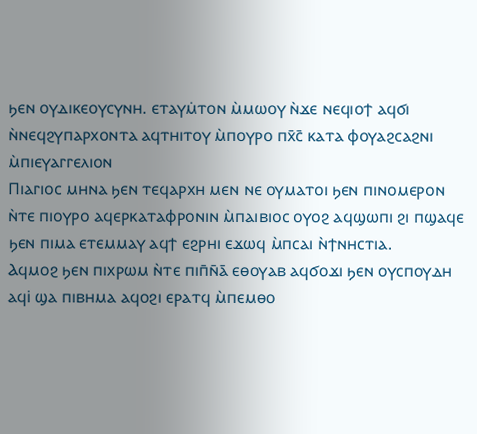ϧⲉⲛ ⲟⲩⲇⲓⲕⲉⲟⲩⲥⲩⲛⲏ. ⲉⲧⲁⲩⲙ̇ⲧⲟⲛ ⲙ̀ⲙⲱⲟⲩ ⲛ̀ϫⲉ ⲛⲉϥⲓⲟϯ ⲁϥϭⲓ ⲛ̀ⲛⲉϥϩⲩⲡⲁⲣⲭⲟⲛⲧⲁ ⲁϥⲧⲏⲓⲧⲟⲩ ⲙ̀ⲡⲟⲩⲣⲟ ⲡⲭ̄ⲥ̄ ⲕⲁⲧⲁ ⲫⲟⲩⲁϩⲥⲁϩⲛⲓ ⲙ̀ⲡⲓⲉⲩⲁⲅⲅⲉⲗⲓⲟⲛ
Ⲡⲓⲁⲅⲓⲟⲥ ⲙⲏⲛⲁ ϧⲉⲛ ⲧⲉϥⲁⲣⲭⲏ ⲙⲉⲛ ⲛⲉ ⲟⲩⲙⲁⲧⲟⲓ ϧⲉⲛ ⲡⲓⲛⲟⲙⲉⲣⲟⲛ ⲛ̀ⲧⲉ ⲡⲓⲟⲩⲣⲟ ⲁϥⲉⲣⲕⲁⲧⲁⲫⲣⲟⲛⲓⲛ ⲙ̀ⲡⲁⲓⲃⲓⲟⲥ ⲟⲩⲟϩ ⲁϥϣⲱⲡⲓ ϩⲓ ⲡϣⲁϥⲉ ϧⲉⲛ ⲡⲓⲙⲁ ⲉⲧⲉⲙⲙⲁⲩ ⲁϥϯ ⲉϩⲣⲏⲓ ⲉϫⲱϥ ⲙ̀ⲡⲥⲁⲓ ⲛ̀ϯⲛⲏⲥⲧⲓⲁ.
Ⲁϥⲙⲟϩ ϧⲉⲛ ⲡⲓⲭⲣⲱⲙ ⲛ̀ⲧⲉ ⲡⲓⲡ̄ⲛ̄ⲁ̄ ⲉⲑⲟⲩⲁⲃ ⲁϥϭⲟϫⲓ ϧⲉⲛ ⲟⲩⲥⲡⲟⲩⲇⲏ ⲁϥⲓ̇ ϣⲁ ⲡⲓⲃⲏⲙⲁ ⲁϥⲟϩⲓ ⲉⲣⲁⲧϥ ⲙ̀ⲡⲉⲙⲑⲟ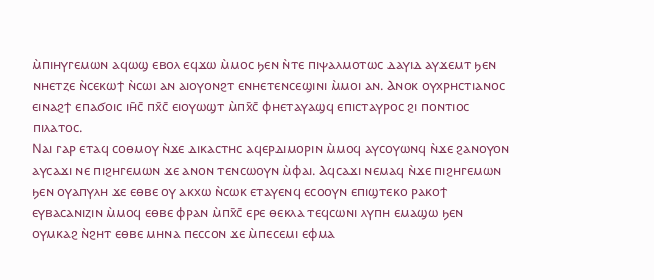ⲙ̀ⲡⲓⲏⲩⲅⲉⲙⲱⲛ ⲁϥⲱϣ ⲉⲃⲟⲗ ⲉϥϫⲱ ⲙ̀ⲙⲟⲥ ϧⲉⲛ ⲛ̀ⲧⲉ ⲡⲓⲯⲁⲗⲙⲟⲧⲱⲥ ⲇⲁⲩⲓⲇ ⲁⲩϫⲉⲙⲧ ϧⲉⲛ ⲛⲏⲉⲧⲍⲉ ⲛ̀ⲥⲉⲕⲱϯ ⲛ̀ⲥⲱⲓ ⲁⲛ ⲁⲓⲟⲩⲟⲛϩⲧ ⲉⲛⲏⲉⲧⲉⲛⲥⲉϣⲓⲛⲓ ⲙ̀ⲙⲟⲓ ⲁⲛ. Ⲁⲛⲟⲕ ⲟⲩⲭⲣⲏⲥⲧⲓⲁⲛⲟⲥ ⲉⲓⲛⲁϩϯ ⲉⲡⲁϭⲟⲓⲥ ⲓⲏ̄ⲥ̄ ⲡⲭ̄ⲥ̄ ⲉⲓⲟⲩⲱϣⲧ ⲙ̀ⲡⲭ̄ⲥ̄ ⲫⲏⲉⲧⲁⲩⲁϣϥ ⲉⲡⲓⲥⲧⲁⲩⲣⲟⲥ ϩⲓ ⲡⲟⲛⲧⲓⲟⲥ ⲡⲓⲗⲁⲧⲟⲥ.
Ⲛⲁⲓ ⲅⲁⲣ ⲉⲧⲁϥ ⲥⲟⲑⲙⲟⲩ ⲛ̀ϫⲉ ⲇⲓⲕⲁⲥⲧⲏⲥ ⲁϥⲉⲣⲇⲓⲙⲟⲣⲓⲛ ⲙ̀ⲙⲟϥ ⲁⲩⲥⲟⲩⲱⲛϥ ⲛ̀ϫⲉ ϩⲁⲛⲟⲩⲟⲛ ⲁⲩⲥⲁϫⲓ ⲛⲉ ⲡⲓϩⲏⲅⲉⲙⲱⲛ ϫⲉ ⲁⲛⲟⲛ ⲧⲉⲛⲥⲱⲟⲩⲛ ⲙ̀ⲫⲁⲓ. Ⲁϥⲥⲁϫⲓ ⲛⲉⲙⲁϥ ⲛ̀ϫⲉ ⲡⲓϩⲏⲅⲉⲙⲱⲛ ϧⲉⲛ ⲟⲩⲁⲡⲩⲗⲏ ϫⲉ ⲉⲑⲃⲉ ⲟⲩ ⲁⲕⲭⲱ ⲛ̀ⲥⲱⲕ ⲉⲧⲁⲩⲉⲛϥ ⲉⲥⲟⲟⲩⲛ ⲉⲡⲓϣⲧⲉⲕⲟ ⲣⲁⲕⲟϯ ⲉⲩⲃⲁⲥⲁⲛⲓⲍⲓⲛ ⲙ̀ⲙⲟϥ ⲉⲑⲃⲉ ⲫⲣⲁⲛ ⲙ̀ⲡⲭ̄ⲥ̄ ⲉⲣⲉ ⲑⲉⲕⲗⲁ ⲧⲉϥⲥⲱⲛⲓ ⲗⲩⲡⲏ ⲉⲙⲁϣⲱ ϧⲉⲛ ⲟⲩⲙⲕⲁϩ ⲛ̀ϩⲏⲧ ⲉⲑⲃⲉ ⲙⲏⲛⲁ ⲡⲉⲥⲥⲟⲛ ϫⲉ ⲙ̀ⲡⲉⲥⲉⲙⲓ ⲉⲫⲙⲁ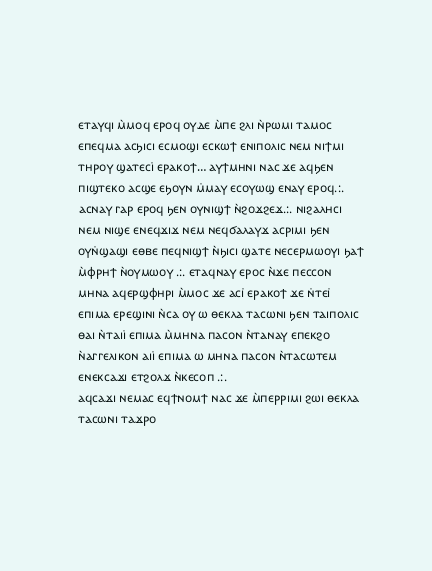ⲉⲧⲁⲩϥⲓ ⲙ̀ⲙⲟϥ ⲉⲣⲟϥ ⲟⲩⲇⲉ ⲙ̀ⲡⲉ ϩⲗⲓ ⲛ̀ⲣⲱⲙⲓ ⲧⲁⲙⲟⲥ ⲉⲡⲉϥⲙⲁ ⲁⲥϧⲓⲥⲓ ⲉⲥⲙⲟϣⲓ ⲉⲥⲕⲱϯ ⲉⲛⲓⲡⲟⲗⲓⲥ ⲛⲉⲙ ⲛⲓϯⲙⲓ ⲧⲏⲣⲟⲩ ϣⲁⲧⲉⲥⲓ̇ ⲉⲣⲁⲕⲟϯ… ⲁⲩϯⲙⲏⲛⲓ ⲛⲁⲥ ϫⲉ ⲁϥϧⲉⲛ ⲡⲓϣⲧⲉⲕⲟ ⲁⲥϣⲉ ⲉϧⲟⲩⲛ ⲙ̇ⲙⲁⲩ ⲉⲥⲟⲩⲱϣ ⲉⲛⲁⲩ ⲉⲣⲟϥ.:. ⲁⲥⲛⲁⲩ ⲅⲁⲣ ⲉⲣⲟϥ ϧⲉⲛ ⲟⲩⲛⲓϣϯ ⲛ̀ϩⲟϫϩⲉϫ.:. ⲛⲓϩⲁⲗⲏⲥⲓ ⲛⲉⲙ ⲛⲓϣⲉ ⲉⲛⲉϥϫⲓϫ ⲛⲉⲙ ⲛⲉϥϭⲁⲗⲁⲩϫ ⲁⲥⲣⲓⲙⲓ ϧⲉⲛ ⲟⲩⲛ̇ϣⲁϣⲓ ⲉⲑⲃⲉ ⲡⲉϥⲛⲓϣϯ ⲛ̀ϧⲓⲥⲓ ϣⲁⲧⲉ ⲛⲉⲥⲉⲣⲙⲱⲟⲩⲓ ϧⲁϯ ⲙ̀ⲫⲣⲏϯ ⲛ̀ⲟⲩⲙⲱⲟⲩ .:. ⲉⲧⲁϥⲛⲁⲩ ⲉⲣⲟⲥ ⲛ̀ϫⲉ ⲡⲉⲥⲥⲟⲛ ⲙⲏⲛⲁ ⲁϥⲉⲣϣⲫⲏⲣⲓ ⲙ̀ⲙⲟⲥ ϫⲉ ⲁⲥⲓ̇ ⲉⲣⲁⲕⲟϯ ϫⲉ ⲛ̇ⲧⲉⲓ̇ ⲉⲡⲓⲙⲁ ⲉⲣⲉϣⲓⲛⲓ ⲛ̀ⲥⲁ ⲟⲩ ⲱ ⲑⲉⲕⲗⲁ ⲧⲁⲥⲱⲛⲓ ϧⲉⲛ ⲧⲁⲓⲡⲟⲗⲓⲥ ⲑⲁⲓ ⲛ̀ⲧⲁⲓⲓ̇ ⲉⲡⲓⲙⲁ ⲙ̀ⲙⲏⲛⲁ ⲡⲁⲥⲟⲛ ⲛ̀ⲧⲁⲛⲁⲩ ⲉⲡⲉⲕϩⲟ ⲛ̀ⲁⲅⲅⲉⲗⲓⲕⲟⲛ ⲁⲓⲓ̇ ⲉⲡⲓⲙⲁ ⲱ ⲙⲏⲛⲁ ⲡⲁⲥⲟⲛ ⲛ̀ⲧⲁⲥⲱⲧⲉⲙ ⲉⲛⲉⲕⲥⲁϫⲓ ⲉⲧϩⲟⲗϫ ⲛ̀ⲕⲉⲥⲟⲡ .:.
ⲁϥⲥⲁϫⲓ ⲛⲉⲙⲁⲥ ⲉϥϯⲛⲟⲙϯ ⲛⲁⲥ ϫⲉ ⲙ̀ⲡⲉⲣⲣⲓⲙⲓ ϩⲱⲓ ⲑⲉⲕⲗⲁ ⲧⲁⲥⲱⲛⲓ ⲧⲁϫⲣⲟ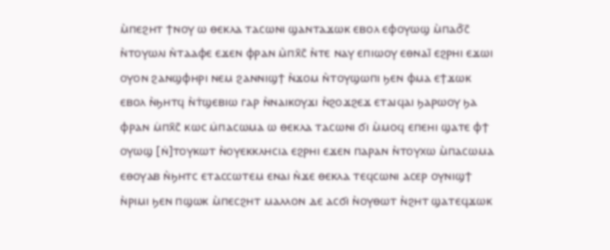ⲙ̀ⲡⲉϩⲏⲧ ϯⲛⲟⲩ ⲱ ⲑⲉⲕⲗⲁ ⲧⲁⲥⲱⲛⲓ ϣⲁⲛⲧⲁϫⲱⲕ ⲉⲃⲟⲗ ⲉⲫⲟⲩⲱϣ ⲙ̀ⲡⲁϭ̄ⲥ̄ ⲛ̀ⲧⲟⲩⲱⲗⲓ ⲛ̀ⲧⲁⲁⲫⲉ ⲉϫⲉⲛ ⲫⲣⲁⲛ ⲙ̀ⲡⲭ̄ⲥ̄ ⲛ̀ⲧⲉ ⲛⲁⲩ ⲉⲡⲓⲱⲟⲩ ⲉⲑⲛⲁⲓ̄ ⲉϩⲣⲏⲓ ⲉϫⲱⲓ ⲟⲩⲟⲛ ϩⲁⲛϣⲫⲏⲣⲓ ⲛⲉⲙ ϩⲁⲛⲛⲓϣϯ ⲛ̀ϫⲟⲙ ⲛ̀ⲧⲟⲩϣⲱⲡⲓ ϧⲉⲛ ⲫⲙⲁ ⲉϯϫⲱⲕ ⲉⲃⲟⲗ ⲛ̀ϧⲏⲧϥ ⲛ̀ⲧ̇ϣⲉⲃⲓⲱ ⲅⲁⲣ ⲛ̀ⲛⲁⲓⲕⲟⲩϫⲓ ⲛ̀ϩⲟϫϩⲉϫ ⲉⲧⲁⲓϥⲁⲓ ϧⲁⲣⲱⲟⲩ ϧⲁ ⲫⲣⲁⲛ ⲙ̇ⲡⲭ̄ⲥ̄ ⲕⲱⲥ ⲙ̇ⲡⲁⲥⲱⲙⲁ ⲱ ⲑⲉⲕⲗⲁ ⲧⲁⲥⲱⲛⲓ ϭⲓ ⲙ̀ⲙⲟϥ ⲉⲡⲉⲏⲓ ϣⲁⲧⲉ ⲫϯ ⲟⲩⲱϣ [ⲛ̇]ⲧⲟⲩⲕⲱⲧ ⲛ̀ⲟⲩⲉⲕⲕⲗⲏⲥⲓⲁ ⲉϩⲣⲏⲓ ⲉϫⲉⲛ ⲡⲁⲣⲁⲛ ⲛ̀ⲧⲟⲩⲭⲱ ⲙ̀ⲡⲁⲥⲱⲙⲁ ⲉⲑⲟⲩⲁⲃ ⲛ̀ϧⲏⲧⲥ ⲉⲧⲁⲥⲥⲱⲧⲉⲙ ⲉⲛⲁⲓ ⲛ̀ϫⲉ ⲑⲉⲕⲗⲁ ⲧⲉϥⲥⲱⲛⲓ ⲁⲥⲉⲣ ⲟⲩⲛⲓϣϯ ⲛ̀ⲣⲓⲙⲓ ϧⲉⲛ ⲡϣⲱⲕ ⲙ̀ⲡⲉⲥϩⲏⲧ ⲙⲁⲗⲗⲟⲛ ⲇⲉ ⲁⲥϭⲓ ⲛ̀ⲟⲩⲑⲱⲧ ⲛ̀ϩⲏⲧ ϣⲁⲧⲉϥϫⲱⲕ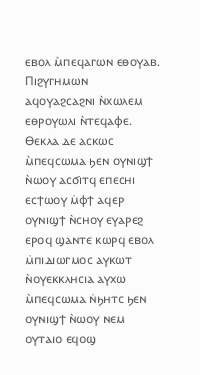ⲉⲃⲟⲗ ⲙ̀ⲡⲉϥⲁⲅⲱⲛ ⲉⲑⲟⲩⲁⲃ.
Ⲡⲓϩⲩⲅⲏⲙⲱⲛ ⲁϥⲟⲩⲁϩⲥⲁϩⲛⲓ ⲛ̀ⲭⲱⲗⲉⲙ ⲉⲑⲣⲟⲩⲱⲗⲓ ⲛ̀ⲧⲉϥⲁⲫⲉ. Ⲑⲉⲕⲗⲁ ⲇⲉ ⲁⲥⲕⲱⲥ ⲙ̀ⲡⲉϥⲥⲱⲙⲁ ϧⲉⲛ ⲟⲩⲛⲓϣϯ ⲛ̀ⲱⲟⲩ ⲁⲥϭⲓⲧϥ ⲉⲡⲉⲥⲏⲓ ⲉⲥϯⲱⲟⲩ ⲙ̇ⲫϯ ⲁϥⲉⲣ ⲟⲩⲛⲓϣϯ ⲛ̀ⲥⲏⲟⲩ ⲉⲩⲁⲣⲉϩ ⲉⲣⲟϥ ϣⲁⲛⲧⲉ ⲕⲱⲣϥ ⲉⲃⲟⲗ ⲙ̇ⲡⲓⲇⲓⲱⲅⲙⲟⲥ ⲁⲩⲕⲱⲧ ⲛ̀ⲟⲩⲉⲕⲕⲗⲏⲥⲓⲁ ⲁⲩⲭⲱ ⲙ̀ⲡⲉϥⲥⲱⲙⲁ ⲛ̇ϧⲏⲧⲥ ϧⲉⲛ ⲟⲩⲛⲓϣϯ ⲛ̀ⲱⲟⲩ ⲛⲉⲙ ⲟⲩⲧⲁⲓⲟ ⲉϥⲟϣ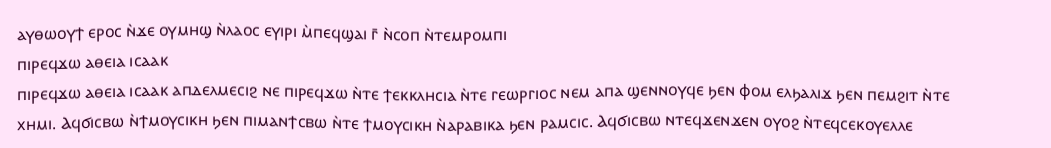ⲁⲩⲑⲱⲟⲩϯ ⲉⲣⲟⲥ ⲛ̀ϫⲉ ⲟⲩⲙⲏϣ ⲛ̀ⲗⲁⲟⲥ ⲉⲩⲓⲣⲓ ⲙ̀ⲡⲉϥϣⲁⲓ ⲅ̄ ⲛ̀ⲥⲟⲡ ⲛ̀ⲧⲉⲙⲣⲟⲙⲡⲓ
ⲡⲓⲣⲉϥϫⲱ ⲁⲑⲉⲓⲁ ⲓⲥⲁⲁⲕ
ⲡⲓⲣⲉϥϫⲱ ⲁⲑⲉⲓⲁ ⲓⲥⲁⲁⲕ ⲁⲡⲇⲉⲗⲙⲉⲥⲓϩ ⲛⲉ ⲡⲓⲣⲉϥϫⲱ ⲛ̀ⲧⲉ ϯⲉⲕⲕⲗⲏⲥⲓⲁ ⲛ̀ⲧⲉ ⲅⲉⲱⲣⲅⲓⲟⲥ ⲛⲉⲙ ⲁⲡⲁ ϣⲉⲛⲛⲟⲩϥⲉ ϧⲉⲛ ⲫⲟⲙ ⲉⲗϧⲁⲗⲓϫ ϧⲉⲛ ⲡⲉⲙϩⲓⲧ ⲛ̀ⲧⲉ ⲭⲏⲙⲓ. Ⲁϥϭⲓⲥⲃⲱ ⲛ̀ϯⲙⲟⲩⲥⲓⲕⲏ ϧⲉⲛ ⲡⲓⲙⲁⲛϯⲥⲃⲱ ⲛ̀ⲧⲉ ϯⲙⲟⲩⲥⲓⲕⲏ ⲛ̀ⲁⲣⲁⲃⲓⲕⲁ ϧⲉⲛ ⲣⲁⲙⲥⲓⲥ. Ⲁϥϭⲓⲥⲃⲱ ⲛⲧⲉϥϫⲉⲛϫⲉⲛ ⲟⲩⲟϩ ⲛ̀ⲧⲉϥⲥⲉⲕⲟⲩⲉⲗⲗⲉ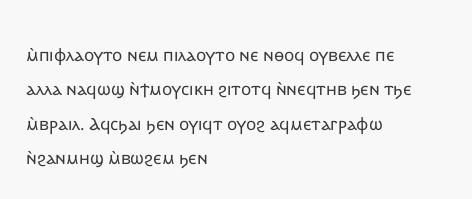ⲙ̀ⲡⲓⲫⲗⲁⲟⲩⲧⲟ ⲛⲉⲙ ⲡⲓⲗⲁⲟⲩⲧⲟ ⲛⲉ ⲛⲑⲟϥ ⲟⲩⲃⲉⲗⲗⲉ ⲡⲉ ⲁⲗⲗⲁ ⲛⲁϥⲱϣ ⲛ̀ϯⲙⲟⲩⲥⲓⲕⲏ ϩⲓⲧⲟⲧϥ ⲛ̀ⲛⲉϥⲧⲏⲃ ϧⲉⲛ ⲧϧⲉ ⲙ̀ⲃⲣⲁⲓⲗ. Ⲁϥⲥϧⲁⲓ ϧⲉⲛ ⲟⲩⲓϥⲧ ⲟⲩⲟϩ ⲁϥⲙⲉⲧⲁⲅⲣⲁⲫⲱ ⲛ̀ϩⲁⲛⲙⲏϣ ⲙ̀ⲃⲱϩⲉⲙ ϧⲉⲛ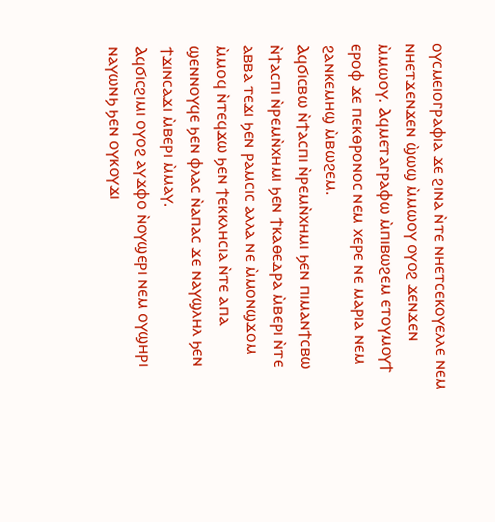ⲟⲩⲥⲙⲉⲓⲟⲅⲣⲁⲫⲓⲁ ϫⲉ ϩⲓⲛⲁ ⲛ̀ⲧⲉ ⲛⲏⲉⲧⲥⲉⲕⲟⲩⲉⲗⲗⲉ ⲛⲉⲙ ⲛⲏⲉⲧϫⲉⲛϫⲉⲛ ϣ̀ⲱϣ ⲙ̀ⲙⲱⲟⲩ ⲟⲩⲟϩ ϫⲉⲛϫⲉⲛ ⲙ̀ⲙⲱⲟⲩ. Ⲁϥⲙⲉⲧⲁⲅⲣⲁⲫⲱ ⲙ̀ⲡⲓⲃⲱϩⲉⲙ ⲉⲧⲟⲩⲙⲟⲩϯ ⲉⲣⲟⲫ ϫⲉ ⲡⲉⲕⲑⲣⲟⲛⲟⲥ ⲛⲉⲙ ⲭⲉⲣⲉ ⲛⲉ ⲙⲁⲣⲓⲁ ⲛⲉⲙ ϩⲁⲛⲕⲉⲙⲏϣ ⲙ̀ⲃⲱϩⲉⲙ.
Ⲁϥϭⲓⲥⲃⲱ ⲛ̀ϯⲁⲥⲡⲓ ⲛ̀ⲣⲉⲙⲛ̀ⲭⲏⲙⲓ ϧⲉⲛ ⲡⲓⲙⲁⲛϯⲥⲃⲱ ⲛ̀ϯⲁⲥⲡⲓ ⲛ̀ⲣⲉⲙⲛ̀ⲭⲏⲙⲓ ϧⲉⲛ ϯⲕⲁⲑⲉⲇⲣⲁ ⲙ̀ⲃⲉⲣⲓ ⲛ̀ⲧⲉ ⲁⲃⲃⲁ ⲧⲉϫⲓ ϧⲉⲛ ⲣⲁⲙⲥⲓⲥ ⲁⲗⲗⲁ ⲛⲉ ⲙ̀ⲙⲟⲛϣϫⲟⲙ ⲙ̀ⲙⲟϥ ⲛ̀ⲧⲉϥϫⲱ ϧⲉⲛ ϯⲉⲕⲕⲗⲏⲥⲓⲁ ⲛ̀ⲧⲉ ⲁⲡⲁ ϣⲉⲛⲛⲟⲩϥⲉ ϧⲉⲛ ⲫⲗⲁⲥ ⲛ̀ⲁⲡⲁⲥ ϫⲉ ⲛⲁⲩϣⲗⲏⲗ ϧⲉⲛ ϯϫⲓⲛⲥⲁϫⲓ ⲙ̀ⲃⲉⲣⲓ ⲙ̀ⲙⲁⲩ.
Ⲁϥϭⲓⲥϩⲓⲙⲓ ⲟⲩⲟϩ ⲁⲩϫⲫⲟ ⲛ̀ⲟⲩϣⲉⲣⲓ ⲛⲉⲙ ⲟⲩϣⲏⲣⲓ ⲛⲁⲩⲱⲛϧ ϧⲉⲛ ⲟⲩⲕⲟⲩϫⲓ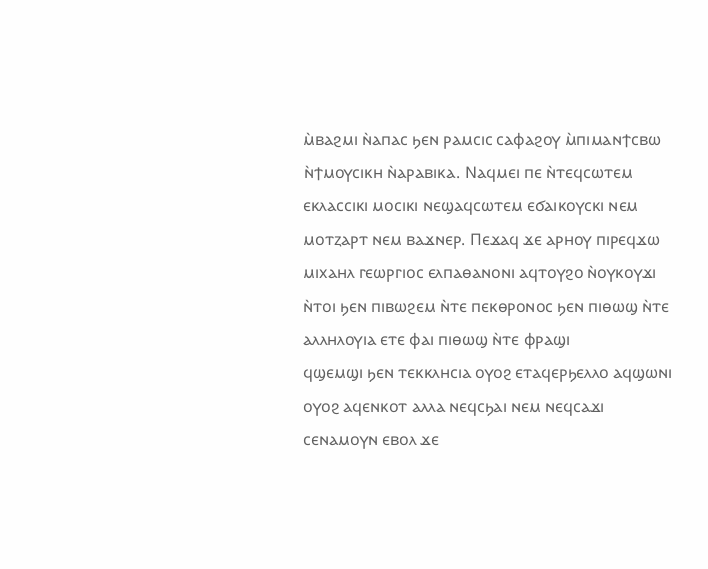ⲙ̀ⲃⲁϩⲙⲓ ⲛ̀ⲁⲡⲁⲥ ϧⲉⲛ ⲣⲁⲙⲥⲓⲥ ⲥⲁⲫⲁϩⲟⲩ ⲙ̀ⲡⲓⲙⲁⲛϯⲥⲃⲱ ⲛ̀ϯⲙⲟⲩⲥⲓⲕⲏ ⲛ̀ⲁⲣⲁⲃⲓⲕⲁ. Ⲛⲁϥⲙⲉⲓ ⲡⲉ ⲛ̀ⲧⲉϥⲥⲱⲧⲉⲙ ⲉⲕⲗⲁⲥⲥⲓⲕⲓ ⲙⲟⲥⲓⲕⲓ ⲛⲉϣⲁϥⲥⲱⲧⲉⲙ ⲉϭⲁⲓⲕⲟⲩⲥⲕⲓ ⲛⲉⲙ ⲙⲟⲧⲍⲁⲣⲧ ⲛⲉⲙ ⲃⲁϫⲛⲉⲣ. Ⲡⲉϫⲁϥ ϫⲉ ⲁⲣⲏⲟⲩ ⲡⲓⲣⲉϥϫⲱ ⲙⲓⲭⲁⲏⲗ ⲅⲉⲱⲣⲅⲓⲟⲥ ⲉⲗⲡⲁⲑⲁⲛⲟⲛⲓ ⲁϥⲧⲟⲩϩⲟ ⲛ̀ⲟⲩⲕⲟⲩϫⲓ ⲛ̀ⲧⲟⲓ ϧⲉⲛ ⲡⲓⲃⲱϩⲉⲙ ⲛ̀ⲧⲉ ⲡⲉⲕⲑⲣⲟⲛⲟⲥ ϧⲉⲛ ⲡⲓⲑⲱϣ ⲛ̀ⲧⲉ ⲁⲗⲗⲏⲗⲟⲩⲓⲁ ⲉⲧⲉ ⲫⲁⲓ ⲡⲓⲑⲱϣ ⲛ̀ⲧⲉ ⲫⲣⲁϣⲓ
ϥϣⲉⲙϣⲓ ϧⲉⲛ ⲧⲉⲕⲕⲗⲏⲥⲓⲁ ⲟⲩⲟϩ ⲉⲧⲁϥⲉⲣϧⲉⲗⲗⲟ ⲁϥϣⲱⲛⲓ ⲟⲩⲟϩ ⲁϥⲉⲛⲕⲟⲧ ⲁⲗⲗⲁ ⲛⲉϥⲥϧⲁⲓ ⲛⲉⲙ ⲛⲉϥⲥⲁϫⲓ ⲥⲉⲛⲁⲙⲟⲩⲛ ⲉⲃⲟⲗ ϫⲉ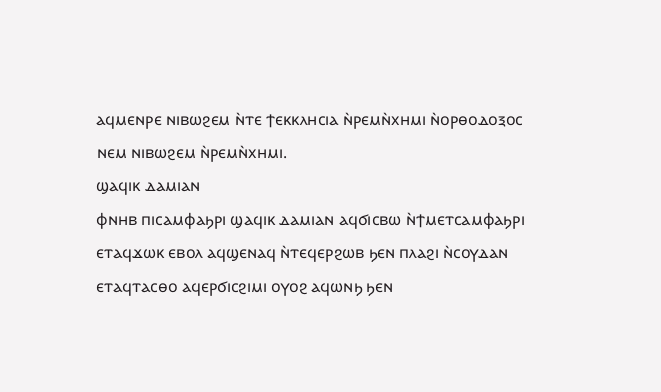ⲁϥⲙⲉⲛⲣⲉ ⲛⲓⲃⲱϩⲉⲙ ⲛ̀ⲧⲉ ϯⲉⲕⲕⲗⲏⲥⲓⲁ ⲛ̀ⲣⲉⲙⲛ̀ⲭⲏⲙⲓ ⲛ̀ⲟⲣⲑⲟⲇⲟⲝⲟⲥ ⲛⲉⲙ ⲛⲓⲃⲱϩⲉⲙ ⲛ̀ⲣⲉⲙⲛ̀ⲭⲏⲙⲓ.
ϣⲁϥⲓⲕ ⲇⲁⲙⲓⲁⲛ
ⲫⲛⲏⲃ ⲡⲓⲥⲁⲙⲫⲁϧⲣⲓ ϣⲁϥⲓⲕ ⲇⲁⲙⲓⲁⲛ ⲁϥϭⲓⲥⲃⲱ ⲛ̀ϯⲙⲉⲧⲥⲁⲙⲫⲁϧⲣⲓ ⲉⲧⲁϥϫⲱⲕ ⲉⲃⲟⲗ ⲁϥϣⲉⲛⲁϥ ⲛ̀ⲧⲉϥⲉⲣϩⲱⲃ ϧⲉⲛ ⲡⲗⲁϩⲓ ⲛ̀ⲥⲟⲩⲇⲁⲛ ⲉⲧⲁϥⲧⲁⲥⲑⲟ ⲁϥⲉⲣϭⲓⲥϩⲓⲙⲓ ⲟⲩⲟϩ ⲁϥⲱⲛϧ ϧⲉⲛ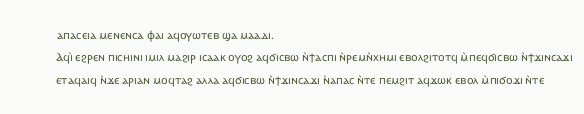ⲁⲡⲁⲥⲉⲓⲁ ⲙⲉⲛⲉⲛⲥⲁ ⲫⲁⲓ ⲁϥⲟⲩⲱⲧⲉⲃ ϣⲁ ⲙⲁⲁⲇⲓ.
Ⲁϥⲓ̀ ⲉϩⲣⲉⲛ ⲡⲓⲥⲏⲓⲛⲓ ⲓⲙⲓⲗ ⲙⲁϩⲓⲣ ⲓⲥⲁⲁⲕ ⲟⲩⲟϩ ⲁϥϭⲓⲥⲃⲱ ⲛ̀ϯⲁⲥⲡⲓ ⲛ̀ⲣⲉⲙⲛ̀ⲭⲏⲙⲓ ⲉⲃⲟⲗϩⲓⲧⲟⲧϥ ⲙ̀ⲡⲉϥϭⲓⲥⲃⲱ ⲛ̀ϯϫⲓⲛⲥⲁϫⲓ ⲉⲧⲁϥⲁⲓϥ ⲛ̀ϫⲉ ⲁⲣⲓⲁⲛ ⲙⲟϥⲧⲁϩ ⲁⲗⲗⲁ ⲁϥϭⲓⲥⲃⲱ ⲛ̀ϯϫⲓⲛⲥⲁϫⲓ ⲛ̀ⲁⲡⲁⲥ ⲛ̀ⲧⲉ ⲡⲉⲙϩⲓⲧ ⲁϥϫⲱⲕ ⲉⲃⲟⲗ ⲙ̀ⲡⲓϭⲟϫⲓ ⲛ̀ⲧⲉ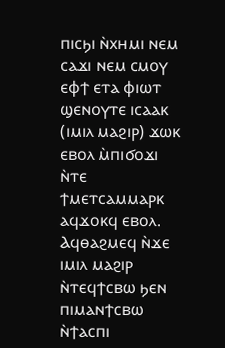ⲡⲓⲥϧⲓ ⲛ̀ⲭⲏⲙⲓ ⲛⲉⲙ ⲥⲁϫⲓ ⲛⲉⲙ ⲥⲙⲟⲩ ⲉⲫϯ ⲉⲧⲁ ⲫⲓⲱⲧ ϣⲉⲛⲟⲩⲧⲉ ⲓⲥⲁⲁⲕ (ⲓⲙⲓⲗ ⲙⲁϩⲓⲣ) ϫⲱⲕ ⲉⲃⲟⲗ ⲙ̀ⲡⲓϭⲟϫⲓ ⲛ̀ⲧⲉ ϯⲙⲉⲧⲥⲁⲙⲙⲁⲣⲕ ⲁϥϫⲟⲕϥ ⲉⲃⲟⲗ. Ⲁϥⲑⲁϩⲙⲉϥ ⲛ̀ϫⲉ ⲓⲙⲓⲗ ⲙⲁϩⲓⲣ ⲛ̀ⲧⲉϥϯⲥⲃⲱ ϧⲉⲛ ⲡⲓⲙⲁⲛϯⲥⲃⲱ ⲛ̀ϯⲁⲥⲡⲓ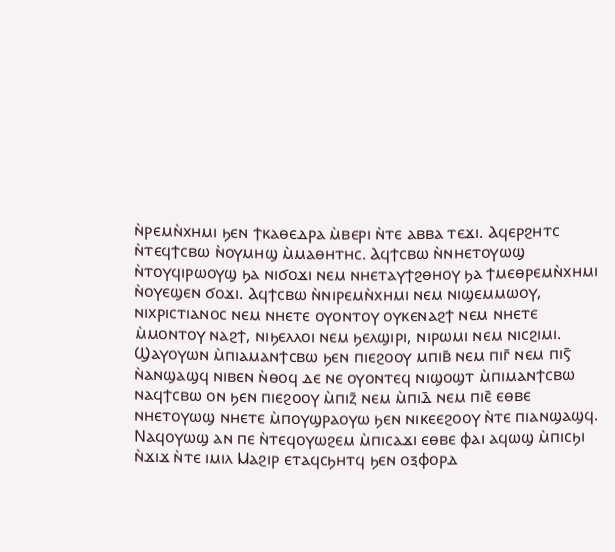ⲛ̀ⲣⲉⲙⲛ̀ⲭⲏⲙⲓ ϧⲉⲛ ϯⲕⲁⲑⲉⲇⲣⲁ ⲙ̀ⲃⲉⲣⲓ ⲛ̀ⲧⲉ ⲁⲃⲃⲁ ⲧⲉϫⲓ. Ⲁϥⲉⲣϩⲏⲧⲥ ⲛ̀ⲧⲉϥϯⲥⲃⲱ ⲛ̀ⲟⲩⲙⲏϣ ⲙ̀ⲙⲁⲑⲏⲧⲏⲥ. Ⲁϥϯⲥⲃⲱ ⲛ̀ⲛⲏⲉⲧⲟⲩⲱϣ ⲛ̀ⲧⲟⲩϥⲓⲣⲱⲟⲩϣ ϧⲁ ⲛⲓϭⲟϫⲓ ⲛⲉⲙ ⲛⲏⲉⲧⲁⲩϯϩⲑⲏⲟⲩ ϧⲁ ϯⲙⲉⲑⲣⲉⲙⲛ̀ⲭⲏⲙⲓ ⲛ̀ⲟⲩⲉϣⲉⲛ ϭⲟϫⲓ. Ⲁϥϯⲥⲃⲱ ⲛ̀ⲛⲓⲣⲉⲙⲛ̀ⲭⲏⲙⲓ ⲛⲉⲙ ⲛⲓϣⲉⲙⲙⲱⲟⲩ, ⲛⲓⲭⲣⲓⲥⲧⲓⲁⲛⲟⲥ ⲛⲉⲙ ⲛⲏⲉⲧⲉ ⲟⲩⲟⲛⲧⲟⲩ ⲟⲩⲕⲉⲛⲁϩϯ ⲛⲉⲙ ⲛⲏⲉⲧⲉ ⲙ̀ⲙⲟⲛⲧⲟⲩ ⲛⲁϩϯ, ⲛⲓϧⲉⲗⲗⲟⲓ ⲛⲉⲙ ϧⲉⲗϣⲓⲣⲓ, ⲛⲓⲣⲱⲙⲓ ⲛⲉⲙ ⲛⲓⲥϩⲓⲙⲓ. Ϣⲁⲩⲟⲩⲱⲛ ⲙ̀ⲡⲓⲁⲙⲁⲛϯⲥⲃⲱ ϧⲉⲛ ⲡⲓⲉϩⲟⲟⲩ ⲙⲡⲓⲃ̄ ⲛⲉⲙ ⲡⲓⲅ̄ ⲛⲉⲙ ⲡⲓⲋ̄ ⲛ̀ⲁⲛϣⲁϣϥ ⲛⲓⲃⲉⲛ ⲛ̀ⲑⲟϥ ⲇⲉ ⲛⲉ ⲟⲩⲟⲛⲧⲉϥ ⲛⲓϣⲟϣⲧ ⲙ̀ⲡⲓⲙⲁⲛϯⲥⲃⲱ ⲛⲁϥϯⲥⲃⲱ ⲟⲛ ϧⲉⲛ ⲡⲓⲉϩⲟⲟⲩ ⲙ̀ⲡⲓⲍ̄ ⲛⲉⲙ ⲙ̀ⲡⲓⲇ̄ ⲛⲉⲙ ⲡⲓⲉ̄ ⲉⲑⲃⲉ ⲛⲏⲉⲧⲟⲩⲱϣ ⲛⲏⲉⲧⲉ ⲙ̀ⲡⲟⲩϣⲣⲁⲟⲩⲱ ϧⲉⲛ ⲛⲓⲕⲉⲉϩⲟⲟⲩ ⲛ̀ⲧⲉ ⲡⲓⲁⲛϣⲁϣϥ.
Ⲛⲁϥⲟⲩⲱϣ ⲁⲛ ⲡⲉ ⲛ̀ⲧⲉϥⲟⲩⲱϩⲉⲙ ⲙ̀ⲡⲓⲥⲁϫⲓ ⲉⲑⲃⲉ ⲫⲁⲓ ⲁϥⲱϣ ⲙ̀ⲡⲓⲥϧⲓ ⲛ̀ϫⲓϫ ⲛ̀ⲧⲉ ⲓⲙⲓⲗ Ⲙⲁϩⲓⲣ ⲉⲧⲁϥⲥϧⲏⲧϥ ϧⲉⲛ ⲟⲝⲫⲟⲣⲇ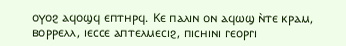ⲟⲩⲟϩ ⲁϥⲟϣϥ ⲉⲡⲧⲏⲣϥ. Ⲕⲉ ⲡⲁⲗⲓⲛ ⲟⲛ ⲁϥⲱϣ ⲛ̀ⲧⲉ ⲕⲣⲁⲙ, ⲃⲟⲣⲣⲉⲗⲗ, ⲓⲉⲥⲥⲉ ⲁⲡⲧⲉⲗⲙⲉⲥⲓϩ, ⲡⲓⲥⲏⲓⲛⲓ ⲅⲉⲟⲣⲅⲓ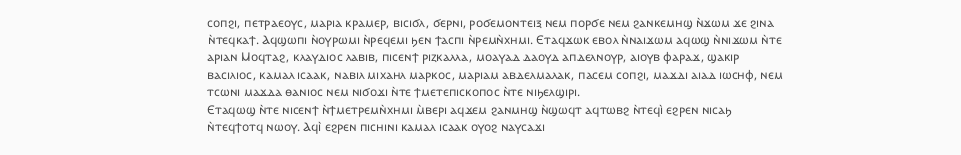ⲥⲟⲡϩⲓ, ⲡⲉⲧⲣⲁⲉⲟⲩⲥ, ⲙⲁⲣⲓⲁ ⲕⲣⲁⲙⲉⲣ, ⲃⲓⲥⲓϭⲗ, ϭⲉⲣⲛⲓ, ⲣⲟϭⲉⲙⲟⲛⲧⲉⲓⲝ ⲛⲉⲙ ⲡⲟⲣϭⲉ ⲛⲉⲙ ϩⲁⲛⲕⲉⲙⲏϣ ⲛ̀ϫⲱⲙ ϫⲉ ϩⲓⲛⲁ ⲛ̀ⲧⲉϥⲕⲁϯ. Ⲁϥϣⲱⲡⲓ ⲛ̀ⲟⲩⲣⲱⲙⲓ ⲛ̀ⲣⲉϥⲉⲙⲓ ϧⲉⲛ ϯⲁⲥⲡⲓ ⲛ̀ⲣⲉⲙⲛ̀ⲭⲏⲙⲓ. Ⲉⲧⲁϥϫⲱⲕ ⲉⲃⲟⲗ ⲛ̀ⲛⲁⲓϫⲱⲙ ⲁϥⲱϣ ⲛ̀ⲛⲓϫⲱⲙ ⲛ̀ⲧⲉ ⲁⲣⲓⲁⲛ Ⲙⲟϥⲧⲁϩ, ⲕⲗⲁⲩⲇⲓⲟⲥ ⲗⲁⲃⲓⲃ, ⲡⲓⲥⲉⲛϯ ⲣⲓⲍⲕⲁⲗⲗⲁ, ⲙⲟⲁⲩⲁⲇ ⲇⲁⲟⲩⲇ ⲁⲡⲇⲉⲗⲛⲟⲩⲣ, ⲁⲓⲟⲩⲃ ⲫⲁⲣⲁϫ, ϣⲁⲕⲓⲣ ⲃⲁⲥⲓⲗⲓⲟⲥ, ⲕⲁⲙⲁⲗ ⲓⲥⲁⲁⲕ, ⲛⲁⲃⲓⲗ ⲙⲓⲭⲁⲏⲗ ⲙⲁⲣⲕⲟⲥ, ⲙⲁⲣⲓⲁⲙ ⲁⲃⲇⲉⲗⲙⲁⲗⲁⲕ, ⲡⲁⲥⲉⲙ ⲥⲟⲡϩⲓ, ⲙⲁϫⲇⲓ ⲁⲓⲁⲇ ⲓⲱⲥⲏⲫ, ⲛⲉⲙ ⲧⲥⲱⲛⲓ ⲙⲁϫⲇⲁ ⲑⲁⲛⲓⲟⲥ ⲛⲉⲙ ⲛⲓϭⲟϫⲓ ⲛ̀ⲧⲉ ϯⲙⲉⲧⲉⲡⲓⲥⲕⲟⲡⲟⲥ ⲛ̀ⲧⲉ ⲛⲓϧⲉⲗϣⲓⲣⲓ.
Ⲉⲧⲁϥⲱϣ ⲛ̀ⲧⲉ ⲛⲓⲥⲉⲛϯ ⲛ̀ϯⲙⲉⲧⲣⲉⲙⲛ̀ⲭⲏⲙⲓ ⲙ̀ⲃⲉⲣⲓ ⲁϥϫⲉⲙ ϩⲁⲛⲙⲏϣ ⲛ̀ϣⲱϥⲧ ⲁϥⲧⲱⲃϩ ⲛ̀ⲧⲉϥⲓ̀ ⲉϩⲣⲉⲛ ⲛⲓⲥⲁϧ ⲛ̀ⲧⲉϥϯⲟⲧϥ ⲛⲱⲟⲩ. Ⲁϥⲓ̀ ⲉϩⲣⲉⲛ ⲡⲓⲥⲏⲓⲛⲓ ⲕⲁⲙⲁⲗ ⲓⲥⲁⲁⲕ ⲟⲩⲟϩ ⲛⲁⲩⲥⲁϫⲓ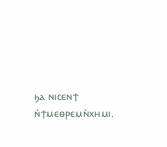ϧⲁ ⲛⲓⲥⲉⲛϯ ⲛ̀ϯⲙⲉⲑⲣⲉⲙⲛ̀ⲭⲏⲙⲓ.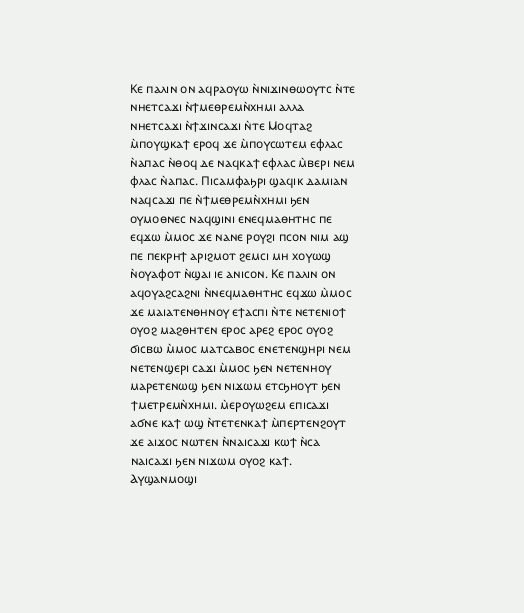Ⲕⲉ ⲡⲁⲗⲓⲛ ⲟⲛ ⲁϥⲣⲁⲟⲩⲱ ⲛ̀ⲛⲓϫⲓⲛⲑⲱⲟⲩⲧⲥ ⲛ̀ⲧⲉ ⲛⲏⲉⲧⲥⲁϫⲓ ⲛ̀ϯⲙⲉⲑⲣⲉⲙⲛ̀ⲭⲏⲙⲓ ⲁⲗⲗⲁ ⲛⲏⲉⲧⲥⲁϫⲓ ⲛ̀ϯϫⲓⲛⲥⲁϫⲓ ⲛ̀ⲧⲉ Ⲙⲟϥⲧⲁϩ ⲙ̀ⲡⲟⲩϣⲕⲁϯ ⲉⲣⲟϥ ϫⲉ ⲙ̀ⲡⲟⲩⲥⲱⲧⲉⲙ ⲉⲫⲗⲁⲥ ⲛ̀ⲁⲡⲁⲥ ⲛ̀ⲑⲟϥ ⲇⲉ ⲛⲁϥⲕⲁϯ ⲉⲫⲗⲁⲥ ⲙ̀ⲃⲉⲣⲓ ⲛⲉⲙ ⲫⲗⲁⲥ ⲛ̀ⲁⲡⲁⲥ. Ⲡⲓⲥⲁⲙⲫⲁϧⲣⲓ ϣⲁϥⲓⲕ ⲇⲁⲙⲓⲁⲛ ⲛⲁϥⲥⲁϫⲓ ⲡⲉ ⲛ̀ϯⲙⲉⲑⲣⲉⲙⲛ̀ⲭⲏⲙⲓ ϧⲉⲛ ⲟⲩⲙⲟⲑⲛⲉⲥ ⲛⲁϥϣⲓⲛⲓ ⲉⲛⲉϥⲙⲁⲑⲏⲧⲏⲥ ⲡⲉ ⲉϥϫⲱ ⲙ̀ⲙⲟⲥ ϫⲉ ⲛⲁⲛⲉ ⲣⲟⲩϩⲓ ⲡⲥⲟⲛ ⲛⲓⲙ ⲁϣ ⲡⲉ ⲡⲉⲕⲣⲏϯ ⲁⲣⲓϩⲙⲟⲧ ϩⲉⲙⲥⲓ ⲙⲏ ⲭⲟⲩⲱϣ ⲛ̀ⲟⲩⲁⲫⲟⲧ ⲛ̀ϣⲁⲓ ⲓⲉ ⲁⲛⲓⲥⲟⲛ. Ⲕⲉ ⲡⲁⲗⲓⲛ ⲟⲛ ⲁϥⲟⲩⲁϩⲥⲁϩⲛⲓ ⲛ̀ⲛⲉϥⲙⲁⲑⲏⲧⲏⲥ ⲉϥϫⲱ ⲙ̀ⲙⲟⲥ ϫⲉ ⲙⲁⲓⲁⲧⲉⲛⲑⲏⲛⲟⲩ ⲉϯⲁⲥⲡⲓ ⲛ̀ⲧⲉ ⲛⲉⲧⲉⲛⲓⲟϯ ⲟⲩⲟϩ ⲙⲁϩⲑⲏⲧⲉⲛ ⲉⲣⲟⲥ ⲁⲣⲉϩ ⲉⲣⲟⲥ ⲟⲩⲟϩ ϭⲓⲥⲃⲱ ⲙ̀ⲙⲟⲥ ⲙⲁⲧⲥⲁⲃⲟⲥ ⲉⲛⲉⲧⲉⲛϣⲏⲣⲓ ⲛⲉⲙ ⲛⲉⲧⲉⲛϣⲉⲣⲓ ⲥⲁϫⲓ ⲙ̀ⲙⲟⲥ ϧⲉⲛ ⲛⲉⲧⲉⲛⲏⲟⲩ ⲙⲁⲣⲉⲧⲉⲛⲱϣ ϧⲉⲛ ⲛⲓϫⲱⲙ ⲉⲧⲥϧⲏⲟⲩⲧ ϧⲉⲛ ϯⲙⲉⲧⲣⲉⲙⲛ̀ⲭⲏⲙⲓ. ⲙ̀ⲉⲣⲟⲩⲱϩⲉⲙ ⲉⲡⲓⲥⲁϫⲓ ⲁϭⲛⲉ ⲕⲁϯ ⲱϣ ⲛ̀ⲧⲉⲧⲉⲛⲕⲁϯ ⲙ̀ⲡⲉⲣⲧⲉⲛϩⲟⲩⲧ ϫⲉ ⲁⲓϫⲟⲥ ⲛⲱⲧⲉⲛ ⲛ̀ⲛⲁⲓⲥⲁϫⲓ ⲕⲱϯ ⲛ̀ⲥⲁ ⲛⲁⲓⲥⲁϫⲓ ϧⲉⲛ ⲛⲓϫⲱⲙ ⲟⲩⲟϩ ⲕⲁϯ. Ⲁⲩϣⲁⲛⲙⲟϣⲓ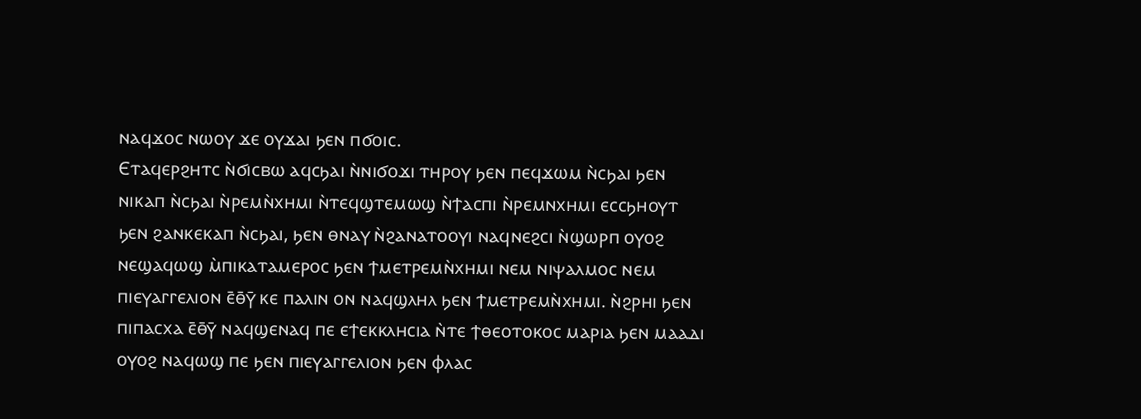ⲛⲁϥϫⲟⲥ ⲛⲱⲟⲩ ϫⲉ ⲟⲩϫⲁⲓ ϧⲉⲛ ⲡϭⲟⲓⲥ.
Ⲉⲧⲁϥⲉⲣϩⲏⲧⲥ ⲛ̀ϭⲓⲥⲃⲱ ⲁϥⲥϧⲁⲓ ⲛ̀ⲛⲓϭⲟϫⲓ ⲧⲏⲣⲟⲩ ϧⲉⲛ ⲡⲉϥϫⲱⲙ ⲛ̀ⲥϧⲁⲓ ϧⲉⲛ ⲛⲓⲕⲁⲡ ⲛ̀ⲥϧⲁⲓ ⲛ̀ⲣⲉⲙⲛ̀ⲭⲏⲙⲓ ⲛ̀ⲧⲉϥϣⲧⲉⲙⲱϣ ⲛ̀ϯⲁⲥⲡⲓ ⲛ̀ⲣⲉⲙⲛⲭⲏⲙⲓ ⲉⲥⲥϧⲏⲟⲩⲧ ϧⲉⲛ ϩⲁⲛⲕⲉⲕⲁⲡ ⲛ̀ⲥϧⲁⲓ, ϧⲉⲛ ⲑⲛⲁⲩ ⲛ̀ϩⲁⲛⲁⲧⲟⲟⲩⲓ ⲛⲁϥⲛⲉϩⲥⲓ ⲛ̀ϣⲱⲣⲡ ⲟⲩⲟϩ ⲛⲉϣⲁϥⲱϣ ⲙ̀ⲡⲓⲕⲁⲧⲁⲙⲉⲣⲟⲥ ϧⲉⲛ ϯⲙⲉⲧⲣⲉⲙⲛ̀ⲭⲏⲙⲓ ⲛⲉⲙ ⲛⲓⲯⲁⲗⲙⲟⲥ ⲛⲉⲙ ⲡⲓⲉⲩⲁⲅⲅⲉⲗⲓⲟⲛ ⲉ̄ⲑ̄ⲩ̄ ⲕⲉ ⲡⲁⲗⲓⲛ ⲟⲛ ⲛⲁϥϣⲗⲏⲗ ϧⲉⲛ ϯⲙⲉⲧⲣⲉⲙⲛ̀ⲭⲏⲙⲓ. ⲛ̀ϩⲣⲏⲓ ϧⲉⲛ ⲡⲓⲡⲁⲥⲭⲁ ⲉ̄ⲑ̄ⲩ̄ ⲛⲁϥϣⲉⲛⲁϥ ⲡⲉ ⲉϯⲉⲕⲕⲗⲏⲥⲓⲁ ⲛ̀ⲧⲉ ϯⲑⲉⲟⲧⲟⲕⲟⲥ ⲙⲁⲣⲓⲁ ϧⲉⲛ ⲙⲁⲁⲇⲓ ⲟⲩⲟϩ ⲛⲁϥⲱϣ ⲡⲉ ϧⲉⲛ ⲡⲓⲉⲩⲁⲅⲅⲉⲗⲓⲟⲛ ϧⲉⲛ ⲫⲗⲁⲥ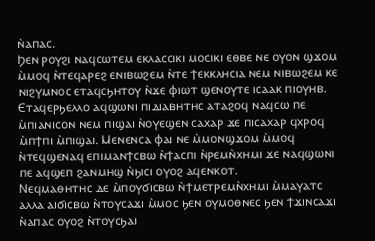ⲛ̀ⲁⲡⲁⲥ.
Ϧⲉⲛ ⲣⲟⲩϩⲓ ⲛⲁϥⲥⲱⲧⲉⲙ ⲉⲕⲗⲁⲥⲥⲓⲕⲓ ⲙⲟⲥⲓⲕⲓ ⲉⲑⲃⲉ ⲛⲉ ⲟⲩⲟⲛ ϣϫⲟⲙ ⲙ̀ⲙⲟϥ ⲛ̀ⲧⲉϥⲁⲣⲉϩ ⲉⲛⲓⲃⲱϩⲉⲙ ⲛ̀ⲧⲉ ϯⲉⲕⲕⲗⲏⲥⲓⲁ ⲛⲉⲙ ⲛⲓⲃⲱϩⲉⲙ ⲕⲉ ⲛⲓϩⲩⲙⲛⲟⲥ ⲉⲧⲁϥⲥϧⲏⲧⲟⲩ ⲛ̀ϫⲉ ⲫⲓⲱⲧ ϣⲉⲛⲟⲩⲧⲉ ⲓⲥⲁⲁⲕ ⲡⲓⲟⲩⲏⲃ. Ⲉⲧⲁϥⲉⲣϧⲉⲗⲗⲟ ⲁϥϣⲱⲛⲓ ⲡⲓⲇⲓⲁⲃⲏⲧⲏⲥ ⲁⲧⲁϩⲟϥ ⲛⲁϥⲥⲱ ⲡⲉ ⲙ̀ⲡⲓⲁⲛⲓⲥⲟⲛ ⲛⲉⲙ ⲡⲓϣⲁⲓ ⲛ̀ⲟⲩⲉϣⲉⲛ ⲥⲁⲭⲁⲣ ϫⲉ ⲡⲓⲥⲁⲭⲁⲣ ϥⲭⲣⲟϥ ⲙ̀ⲡϯⲡⲓ ⲙ̀ⲡⲓϣⲁⲓ. Ⲙⲉⲛⲉⲛⲥⲁ ⲫⲁⲓ ⲛⲉ ⲙ̀ⲙⲟⲛϣϫⲟⲙ ⲙ̀ⲙⲟϥ ⲛ̀ⲧⲉϥϣⲉⲛⲁϥ ⲉⲡⲓⲙⲁⲛϯⲥⲃⲱ ⲛ̀ϯⲁⲥⲡⲓ ⲛ̀ⲣⲉⲙⲛ̀ⲭⲏⲙⲓ ϫⲉ ⲛⲁϥϣⲱⲛⲓ ⲡⲉ ⲁϥϣⲉⲡ ϩⲁⲛⲙⲏϣ ⲛ̀ϧⲓⲥⲓ ⲟⲩⲟϩ ⲁϥⲉⲛⲕⲟⲧ.
Ⲛⲉϥⲙⲁⲑⲏⲧⲏⲥ ⲇⲉ ⲙ̀ⲡⲟⲩϭⲓⲥⲃⲱ ⲛ̀ϯⲙⲉⲧⲣⲉⲙⲛ̀ⲭⲏⲙⲓ ⲙ̀ⲙⲁⲩⲁⲧⲥ ⲁⲗⲗⲁ ⲁⲓϭⲓⲥⲃⲱ ⲛ̀ⲧⲟⲩⲥⲁϫⲓ ⲙ̀ⲙⲟⲥ ϧⲉⲛ ⲟⲩⲙⲟⲑⲛⲉⲥ ϧⲉⲛ ϯϫⲓⲛⲥⲁϫⲓ ⲛ̀ⲁⲡⲁⲥ ⲟⲩⲟϩ ⲛ̀ⲧⲟⲩⲥϧⲁⲓ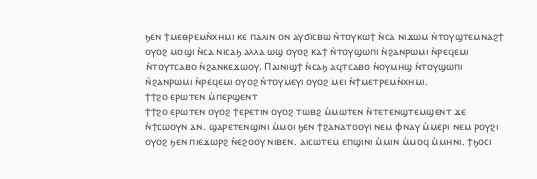ϧⲉⲛ ϯⲙⲉⲑⲣⲉⲙⲛ̀ⲭⲏⲙⲓ ⲕⲉ ⲡⲁⲗⲓⲛ ⲟⲛ ⲁⲩϭⲓⲥⲃⲱ ⲛ̀ⲧⲟⲩⲕⲱϯ ⲛ̀ⲥⲁ ⲛⲓϫⲱⲙ ⲛ̀ⲧⲟⲩϣⲧⲉⲙⲛⲁϩϯ ⲟⲩⲟϩ ⲙⲟϣⲓ ⲛ̀ⲥⲁ ⲛⲓⲥⲁϧ ⲁⲗⲗⲁ ⲱϣ ⲟⲩⲟϩ ⲕⲁϯ ⲛ̀ⲧⲟⲩϣⲱⲡⲓ ⲛ̀ϩⲁⲛⲣⲱⲙⲓ ⲛ̀ⲣⲉϥⲉⲙⲓ ⲛ̀ⲧⲟⲩⲧⲥⲁⲃⲟ ⲛ̀ϩⲁⲛⲕⲉϫⲱⲟⲩ. Ⲡⲁⲓⲛⲓϣϯ ⲛ̀ⲥⲁϧ ⲁϥⲧⲥⲁⲃⲟ ⲛ̀ⲟⲩⲙⲏϣ ⲛ̀ⲧⲟⲩϣⲱⲡⲓ ⲛ̀ϩⲁⲛⲣⲱⲙⲓ ⲛ̀ⲣⲉϥⲉⲙⲓ ⲟⲩⲟϩ ⲛ̀ⲧⲟⲩⲙⲉⲩⲓ ⲟⲩⲟϩ ⲙⲉⲓ ⲛ̀ϯⲙⲉⲧⲣⲉⲙⲛ̀ⲭⲏⲙⲓ.
ϯϯϩⲟ ⲉⲣⲱⲧⲉⲛ ⲙ̀ⲡⲉⲣϣⲉⲛⲧ
ϯϯϩⲟ ⲉⲣⲱⲧⲉⲛ ⲟⲩⲟϩ ϯⲉⲣⲉⲧⲓⲛ ⲟⲩⲟϩ ⲧⲱⲃϩ ⲙ̀ⲙⲱⲧⲉⲛ ⲛ̀ⲧⲉⲧⲉⲛϣⲧⲉⲙϣⲉⲛⲧ ϫⲉ ⲛ̀ϯⲥⲱⲟⲩⲛ ⲁⲛ. ϣⲁⲣⲉⲧⲉⲛϣⲓⲛⲓ ⲙ̀ⲙⲟⲓ ϧⲉⲛ ϯϩⲁⲛⲁⲧⲟⲟⲩⲓ ⲛⲉⲙ ⲫⲛⲁⲩ ⲙ̀ⲙⲉⲣⲓ ⲛⲉⲙ ⲣⲟⲩϩⲓ ⲟⲩⲟϩ ϧⲉⲛ ⲡⲓⲉϫⲱⲣϩ ⲛ̀ⲉϩⲟⲟⲩ ⲛⲓⲃⲉⲛ. ⲁⲓⲥⲱⲧⲉⲙ ⲉⲡϣⲓⲛⲓ ⲙ̀ⲙⲓⲛ ⲙ̀ⲙⲟϥ ⲙ̀ⲙⲏⲛⲓ. ϯϧⲟⲥⲓ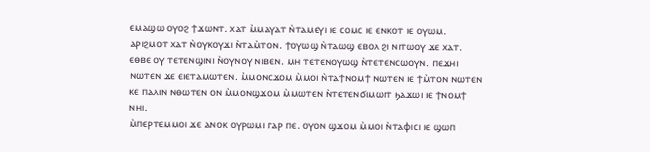ⲉⲙⲁϣⲱ ⲟⲩⲟϩ ϯϫⲱⲛⲧ. ⲭⲁⲧ ⲙ̀ⲙⲁⲩⲁⲧ ⲛ̀ⲧⲁⲙⲉⲩⲓ ⲓⲉ ⲥⲟⲙⲥ ⲓⲉ ⲉⲛⲕⲟⲧ ⲓⲉ ⲟⲩⲱⲙ. ⲁⲣⲓϩⲙⲟⲧ ⲭⲁⲧ ⲛ̀ⲟⲩⲕⲟⲩϫⲓ ⲛ̀ⲧⲁⲙ̀ⲧⲟⲛ. ϯⲟⲩⲱϣ ⲛ̀ⲧⲁⲱϣ ⲉⲃⲟⲗ ϩⲓ ⲛⲓⲧⲱⲟⲩ ϫⲉ ⲭⲁⲧ.
ⲉⲑⲃⲉ ⲟⲩ ⲧⲉⲧⲉⲛϣⲓⲛⲓ ⲛ̀ⲟⲩⲛⲟⲩ ⲛⲓⲃⲉⲛ. ⲙⲏ ⲧⲉⲧⲉⲛⲟⲩⲱϣ ⲛ̀ⲧⲉⲧⲉⲛⲥⲱⲟⲩⲛ. ⲡⲉϫⲏⲓ ⲛⲱⲧⲉⲛ ϫⲉ ⲉⲓⲉⲧⲁⲙⲱⲧⲉⲛ. ⲙ̀ⲙⲟⲛⲥϫⲟⲙ ⲙ̀ⲙⲟⲓ ⲛ̀ⲧⲁϯⲛⲟⲙϯ ⲛⲱⲧⲉⲛ ⲓⲉ ϯⲙ̀ⲧⲟⲛ ⲛⲱⲧⲉⲛ ⲕⲉ ⲡⲁⲗⲓⲛ ⲛⲑⲱⲧⲉⲛ ⲟⲛ ⲙ̀ⲙⲟⲛϣϫⲟⲙ ⲙ̀ⲙⲱⲧⲉⲛ ⲛ̀ⲧⲉⲧⲉⲛϭⲓⲙⲱⲓⲧ ϧⲁϫⲱⲓ ⲓⲉ ϯⲛⲟⲙϯ ⲛⲏⲓ.
ⲙ̀ⲡⲉⲣⲧⲉⲙⲙⲟⲓ ϫⲉ ⲁⲛⲟⲕ ⲟⲩⲣⲱⲙⲓ ⲅⲁⲣ ⲡⲉ. ⲟⲩⲟⲛ ϣϫⲟⲙ ⲙ̀ⲙⲟⲓ ⲛ̀ⲧⲁⲫⲓⲥⲓ ⲓⲉ ϣⲱⲡ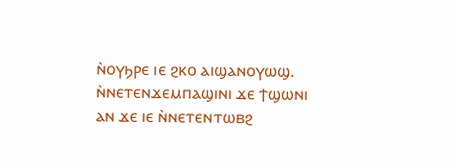ⲛ̀ⲟⲩϧⲣⲉ ⲓⲉ ϩⲕⲟ ⲁⲓϣⲁⲛⲟⲩⲱϣ. ⲛ̀ⲛⲉⲧⲉⲛϫⲉⲙⲡⲁϣⲓⲛⲓ ϫⲉ ϯϣⲱⲛⲓ ⲁⲛ ϫⲉ ⲓⲉ ⲛ̀ⲛⲉⲧⲉⲛⲧⲱⲃϩ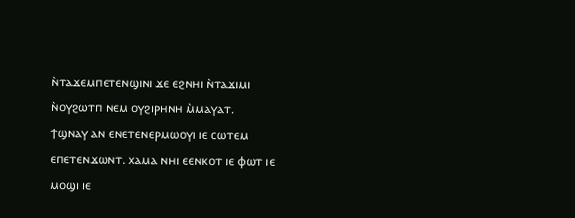ⲛ̀ⲧⲁϫⲉⲙⲡⲉⲧⲉⲛϣⲓⲛⲓ ϫⲉ ⲉϩⲛⲏⲓ ⲛ̀ⲧⲁϫⲓⲙⲓ ⲛ̀ⲟⲩϩⲱⲧⲡ ⲛⲉⲙ ⲟⲩϩⲓⲣⲏⲛⲏ ⲙ̀ⲙⲁⲩⲁⲧ.
ϯϣⲛⲁⲩ ⲁⲛ ⲉⲛⲉⲧⲉⲛⲉⲣⲙⲱⲟⲩⲓ ⲓⲉ ⲥⲱⲧⲉⲙ ⲉⲡⲉⲧⲉⲛϫⲱⲛⲧ. ⲭⲁⲙⲁ ⲛⲏⲓ ⲉⲉⲛⲕⲟⲧ ⲓⲉ ⲫⲱⲧ ⲓⲉ ⲙⲟϣⲓ ⲓⲉ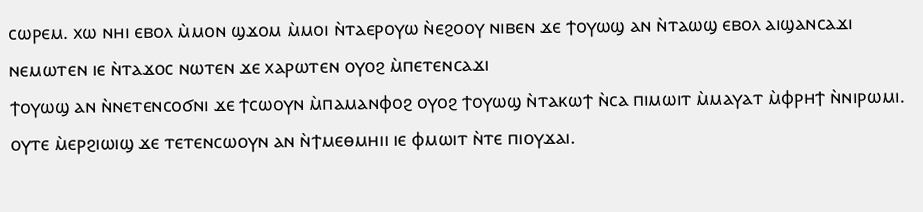ⲥⲱⲣⲉⲙ. ⲭⲱ ⲛⲏⲓ ⲉⲃⲟⲗ ⲙ̀ⲙⲟⲛ ϣϫⲟⲙ ⲙ̀ⲙⲟⲓ ⲛ̀ⲧⲁⲉⲣⲟⲩⲱ ⲛ̀ⲉϩⲟⲟⲩ ⲛⲓⲃⲉⲛ ϫⲉ ϯⲟⲩⲱϣ ⲁⲛ ⲛ̀ⲧⲁⲱϣ ⲉⲃⲟⲗ ⲁⲓϣⲁⲛⲥⲁϫⲓ ⲛⲉⲙⲱⲧⲉⲛ ⲓⲉ ⲛ̀ⲧⲁϫⲟⲥ ⲛⲱⲧⲉⲛ ϫⲉ ⲭⲁⲣⲱⲧⲉⲛ ⲟⲩⲟϩ ⲙ̀ⲡⲉⲧⲉⲛⲥⲁϫⲓ
ϯⲟⲩⲱϣ ⲁⲛ ⲛ̀ⲛⲉⲧⲉⲛⲥⲟϭⲛⲓ ϫⲉ ϯⲥⲱⲟⲩⲛ ⲙ̀ⲡⲁⲙⲁⲛⲫⲟϩ ⲟⲩⲟϩ ϯⲟⲩⲱϣ ⲛ̀ⲧⲁⲕⲱϯ ⲛ̀ⲥⲁ ⲡⲓⲙⲱⲓⲧ ⲙ̀ⲙⲁⲩⲁⲧ ⲙ̀ⲫⲣⲏϯ ⲛ̀ⲛⲓⲣⲱⲙⲓ. ⲟⲩⲧⲉ ⲙ̀ⲉⲣϩⲓⲱⲓϣ ϫⲉ ⲧⲉⲧⲉⲛⲥⲱⲟⲩⲛ ⲁⲛ ⲛ̀ϯⲙⲉⲑⲙⲏⲓⲓ ⲓⲉ ⲫⲙⲱⲓⲧ ⲛ̀ⲧⲉ ⲡⲓⲟⲩϫⲁⲓ.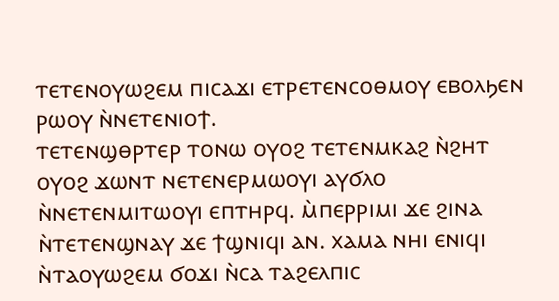ⲧⲉⲧⲉⲛⲟⲩⲱϩⲉⲙ ⲡⲓⲥⲁϫⲓ ⲉⲧⲣⲉⲧⲉⲛⲥⲟⲑⲙⲟⲩ ⲉⲃⲟⲗϧⲉⲛ ⲣⲱⲟⲩ ⲛ̀ⲛⲉⲧⲉⲛⲓⲟϯ.
ⲧⲉⲧⲉⲛϣⲑⲣⲧⲉⲣ ⲧⲟⲛⲱ ⲟⲩⲟϩ ⲧⲉⲧⲉⲛⲙⲕⲁϩ ⲛ̀ϩⲏⲧ ⲟⲩⲟϩ ϫⲱⲛⲧ ⲛⲉⲧⲉⲛⲉⲣⲙⲱⲟⲩⲓ ⲁⲩϭⲗⲟ ⲛ̀ⲛⲉⲧⲉⲛⲙⲓⲧⲱⲟⲩⲓ ⲉⲡⲧⲏⲣϥ. ⲙ̀ⲡⲉⲣⲣⲓⲙⲓ ϫⲉ ϩⲓⲛⲁ ⲛ̀ⲧⲉⲧⲉⲛϣⲛⲁⲩ ϫⲉ ϯϣⲛⲓϥⲓ ⲁⲛ. ⲭⲁⲙⲁ ⲛⲏⲓ ⲉⲛⲓϥⲓ ⲛ̀ⲧⲁⲟⲩⲱϩⲉⲙ ϭⲟϫⲓ ⲛ̀ⲥⲁ ⲧⲁϩⲉⲗⲡⲓⲥ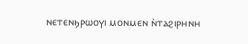ⲛⲉⲧⲉⲛϧⲣⲱⲟⲩⲓ ⲙⲟⲛⲙⲉⲛ ⲛ̀ⲧⲁϩⲓⲣⲏⲛⲏ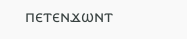ⲡⲉⲧⲉⲛϫⲱⲛⲧ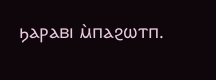ϧⲁⲣⲁⲃⲓ ⲙ̀ⲡⲁϩⲱⲧⲡ.